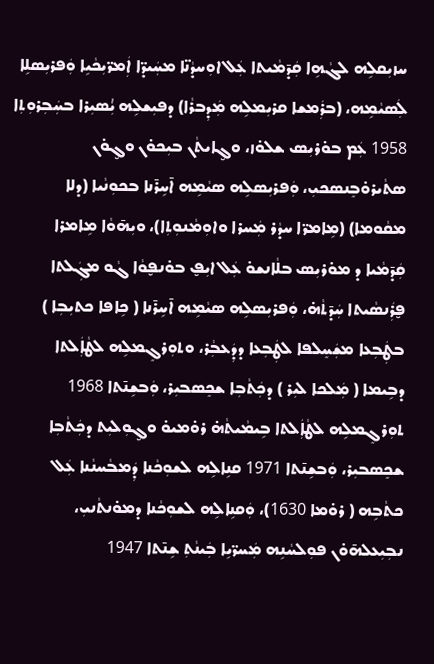ܚܙܝܼܩܠܹܗ ܠܓܵܗܹܐ ܩܲܕ̄ܡܵܝܬܐ ܥܲܠ ܐܘܼܚܕܵܢ̈ܐ ܡܚܲܝܕ̈ܐ ܐܲܡܪ̈ܝܼܟܵܝܹܐ ܘܲܦܪܝܼܣܠܹܐ ܠܲܣܝܵܡܹܗ، (ܒܪܲܡܫܐ ܩܪܝܼܡܠܹܗ ܡܲܕܼܒܪܵܐ) ܕܦܝܼܫܠܹܗ ܝܑܼܣܝܼܪܐ ܒܚܲܒܼܪܘܼܬܼܐ 1958 ܥܲܡ ܒܘ̇ܪܝܼܣ ܫܠܘ̇ܙ، ܘܓ̮ܐܝܬܵܢ ܒܝܼܟܘ̇ܢ ܘܓ̮ܘ̇ܢ ܣܬܵܝܪܘ̇ܒܸܢܣܟܝܼ، ܘܲܦܪܝܼܣܠܹܗ ܣܝܵܡܹܗ ܐ̄ܚܹܪ̄ܢܐ ܒܟܘܼܢܵܝܐ (ܕܠܐ ܡܩܵܘܡܐ) (ܡܹܐܡܪ̈ܐ ܚܕܵܪ ܡܲܚܪܐ ܘܐܘܼܡܵܢܘܼܬܼܐ)، ܘܝܼܗ̄ܘܵܐ ܡܹܐܡܪܐ ܩܲܕ̄ܡܵܝܐ ܕ ܡܘ̇ܪܝܼܣ ܒܠܵܐܢܫܘ̇ ܥܲܠ ܐܝܼܦ̮ ܒܘ̇ܢܦ̮ܘܵܐ ܓܵܘ ܡܓܲܠܬܐ ܦ̮ܪܲܢܣܵܝܬܐ ܚܲܕ̄ܬܵܗ̇، ܘܲܦܪܝܼܣܠܹܗ ܣܝܵܡܹܗ ܐ̄ܚܹܪ̄ܢܐ ( ܟܹܐܦܐ ܟܬܝܼܒܼܐ ) ܒܛܲܒܼܥܐ ܡܫܲܚܸܠܦܐ ܠܛܲܒܼܥܐ ܕܕܲܥܒܼܵܪ، ܘܬܘܼܪܓܸܡܠܹܗ ܠܛܵܐܲܠܬܐ ܕܒܹܝܡܐ ( ܡܲܠܟܐ ܠܝܼܪ ) ܕܟܲܬܵܒܼܐ ܫܟܸܣܒܝܼܪ، ܘܲܒܫܹܢ̄ܬܐ 1968 ܬܘܼܪܓܸܡܠܹܗ ܠܛܵܐܲܠܬܐ ܒܹܝܡܵܝܬܵܗ̇ ܪܘ̇ܡܝܘ̇ ܘܓ̮ܘܼܠܝܼܬ ܕܟܲܬܵܒܼܐ ܫܟܸܣܒܝܼܪ، ܘܲܒܫܹܢ̄ܬܐ 1971 ܩܢܹܐܠܹܗ ܠܫܘܼܟܵܢܐ ܕܲܡܒܵܚܢܵܢܐ ܥܲܠ ܟܬܵܒܹܗ ( ܪܘ̇ܡܐ 1630)، ܘܲܩܢܹܐܠܹܗ ܠܫܘܼܟܵܢܐ ܕܡܘ̇ܢܬܵܢܝܼ، ܢܒܼܝܼܥܠܗ̄ܘ̇ܢ ܦܘܼܠܚܵܢܹܗ ܡܲܚܪ̈ܝܹܐ ܒܲܝܢܵܬܼ ܫܹܢ̄ܬܐ 1947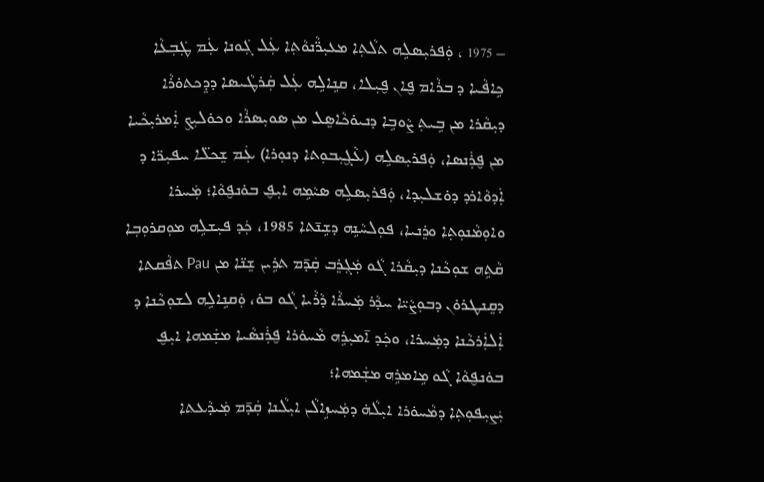– 1975 ، ܘܲܦܪܝܼܣܠܹܗ ܬܠܵܬܼܐ ܡܥܝܼܪ̈ܵܢܘܵܬܼܐ ܥܲܠ ܓܲܘܢܐ ܥܲܡ ܛܲܒܼܥܵܐ ܟܹܐܦܵܝܐ ܕ ܒܪܵܐܡ ܦ̮ܐܢ ܦ̮ܝܼܠܐ، ܩܢܹܐܠܹܗ ܥܲܠ ܩܲܪܛܵܝܣܐ ܕܕܸܟܬܘ̇ܪܵܐ ܕܝܼܩܵܪܐ ܡܢ ܒܹܝܬܼ ܨܵܘܒܹܐ ܕܢܝܘ̇ܟܵܐܣܸܠ ܡܢ ܣܘܝܼܣܪܵܐ ܘܟܘ̇ܠܝܼܟ̮ ܐܲܡܪܝܼܟܵܝܐ ܡܢ ܦ̮ܪܲܢܣܐ، ܘܲܦܪܝܼܣܠܹܗ (ܥܵܓ̮ܝܼܒܘܼܬܐ ܕܢܘܼܪܐ) ܥܲܡ ܫܸܟܠ̈ܐ ܚܦܝܼܪ̈ܐ ܕ ܐܲܕܘܵܐܪܕ ܕܘ̇ܫܠܝܼܕܐ، ܘܲܦܪܝܼܣܠܹܗ ܣܝܵܡܹܗ ܐܝܼܦ̮ ܒܘ̇ܢܦ̮ܘܵܐ؛ ܡܲܚܪܐ ܘܐܘܼܡܵܢܘܼܬܼܐ ܘܪܸܢܝܐ، ܦܘܼܠܚܵܢܹܗ ܕܫܹܢ̄ܬܐ 1985، ܟܲܕ ܦܝܼܫܠܹܗ ܡܘܼܩܪܘܼܒܼܐ ܩܵܬܹܗ ܫܘܼܟܵܢܐ ܕܝܼܩܵܪܐ ܓܵܘ ܡܲܓܼܪܸܒ ܩܲܕ̄ܡ ܬܪܹܝܢ ܫܸܢ̈ܐ ܡܢ Pau ܬܦܵܩܬܐ ܕܩܸܢܛܪܘ̇ܢ ܕܒܘܼܨܵܝ̈ܐ ܚܕܵܪ ܡܲܚܪܵܐ ܕܵܪܵܝܐ ܓܵܘ ܒܘ̇، ܘܲܩܢܹܐܠܹܗ ܠܫܘܼܟܵܢܐ ܕ ܐܲܠܐܲܪܟܵܢܐ ܕܡܲܚܪܐ، ܘܟܲܕ ܐ̄ܡܝܼܪܹܗ ܡܵܚܘ̇ܪܐ ܦ̮ܪܲܢܣܵܝܐ ܡܫܲܡܗܐ ܐܝܼܦ̮ ܒܘ̇ܢܦ̮ܘܵܐ ܓܵܘ ܡܹܐܡܪܹܗ ܡܫܲܡܗܐ؛
ܝܲܨܝܼܦܘܼܬܼܐ ܕܡܵܚܘ̇ܪܐ ܐܝܼܠܵܗ̇ ܕܡܲܚܙܹܐܠܵܢ ܐܝܼܠܵܢܐ ܩܲܕ̄ܡ ܡܲܝܕܵܥܬܐ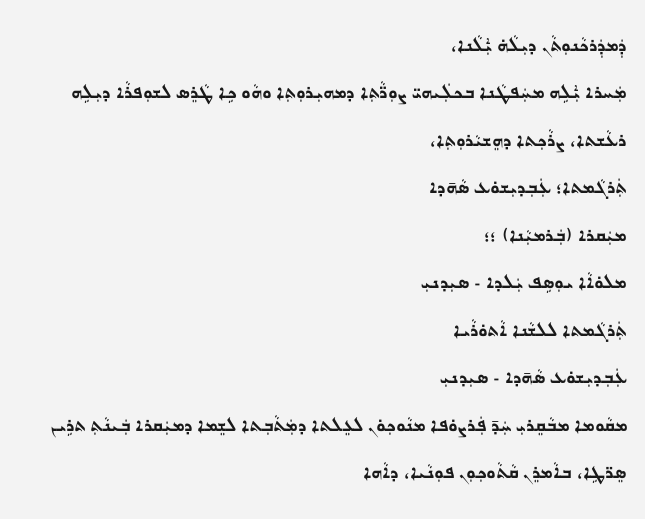ܕܲܡܕܲܪܟܵܢܘܼܬܵܢ ܕܝܼܠܵܗ̇ ܝܑܼܠܵܢܐ،
ܡܲܚܪܐ ܝܑܼܠܹܗ ܡܚܲܦܛܵܢܐ ܒܟܠܲܝܗܝ̈ ܨܘܼܪ̈ܵܬܼܐ ܕܡܗܝܼܪܘܼܬܼܐ ܘܗܵܘ ܟܹܐ ܛܵܪܸܣ ܠܫܘܼܦܪܵܐ ܕܝܼܠܹܗ ܪܥܵܫܬܐ، ܨܪܵܟܼܬܐ ܕܗܸܫܝܵܪܘܼܬܼܐ،
ܬܲܪܓܵܡܬܐ؛ ܥܲܒܼܕܝܼܫܘ̇ܥ ܣܵܗ̄ܕܐ
ܡܝܲܩܪܐ (ܒܲܪܡܝܼܵܢܐ) ؛؛
ܡܠܘ̇ܐܵܐ ܝܘܼܣܹܦ ܝܲܠܕܐ - ܣܝܼܕܢܝܼ
ܬܲܪܓܵܡܬܐ ܠܠܫܵܢܐ ܐܵܬܘ̇ܪܵܝܐ
ܥܲܒܼܕܝܼܫܘ̇ܥ ܣܵܗ̄ܕܐ - ܣܝܼܕܢܝܼ
ܡܩܵܘܡܐ ܡܒܵܩܸܪܝܼ ܚܲܕ̄ ܦܲܪܨܘ̇ܦܐ ܡܢܵܘܟܼܘ̇ܢ ܠܥܸܠܬܐ ܕܡܲܬܵܒܼܬܐ ܠܫܸܡܐ ܕܡܝܲܩܪܐ ܒܲܝܢܵܬܼ ܬܪܹܝܢ ܣܸܪ̈ܛܹܐ، ܒܐܵܡܪܸܢ ܩܵܬܵܘܟܼܘܼܢ ܦܘܼܢܵܝܐ، ܕܐܵܗܐ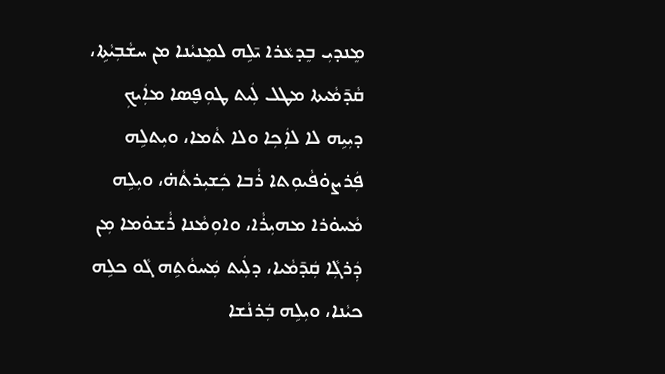ܡܸܢܕܝܼ ܒܸܕܥܵܪܐ ܝ̄ܠܹܗ ܠܡܸܢܝܵܢܐ ܡܢ ܚܫܵܒܼܝܵܬܹܐ، ܩܵܕ̄ܡܵܝܬܐ ܡܛܠ ܠܲܝܬ ܛܘܼܦ̮ܣܐ ܡܐܲܝܟܼ ܕܝܼܝܹܗ ܠܐ ܠܐܲܟܼܐ ܘܠܐ ܬܵܡܐ، ܘܝܼܬܠܹܗ ܦܲܪܨܘ̇ܦܵܝܘܼܬܐ ܪܵܒܐ ܟܲܫܝܼܪܬܵܗ̇، ܘܝܼܠܹܗ ܡܵܚܘ̇ܪܐ ܡܗܝܼܪܵܐ، ܘܐܘܼܡܵܢܐ ܪܵܫܘ̇ܡܐ ܡܼܢ ܕܲܪܓܼܵܐ ܩܲܕ̄ܡܵܝܐ، ܕܠܲܝܬ ܡܲܚܘܵܬܹܗ ܓܵܘ ܟܠܹܗ ܟܝܵܢܐ، ܘܝܼܠܹܗ ܒܲܪܢܵܫܐ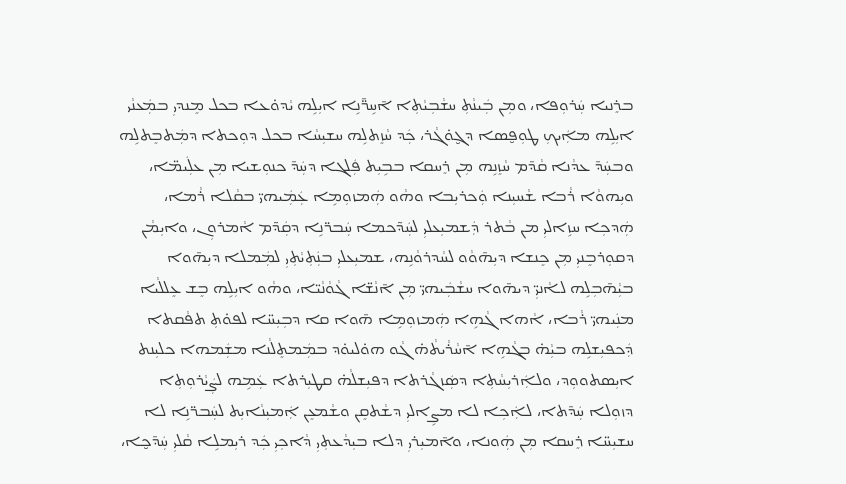ܒܪܸܢܝܐ ܚܲܪܘܼܦܐ، ܘܡܼܢ ܒܲܝܢܵܬܼ ܚܫܵܒܼܝܵܬܼܐ ܐ̄ܚܹܪ̈̄ܢܹܐ ܐܝܼܠܹܗ ܝܵܕܘ̇ܥܐ ܒܟܠ ܡܸܢܕܝܼ ܒܡܲܥܢܵܝ ܐܝܼܠܹܗ ܡܐܲܝܟܼ ܛܘܼܦ̮ܣܐ ܕܓ̮ܘ̇ܓܵܪ، ܟܲܕ ܚܵܙܸܬܠܹܗ ܚܫܝܼܚܵܐ ܒܟܠ ܕܘܼܟܬܐ ܕܡܲܬܒܸܬܠܹܗ ܘܒܚܲܕ̄ ܥܕܵܢܐ ܩܵܕ̄ܡ ܚܵܙܸܢܹܗ ܡܼܢ ܪܸܚܩܐ ܒܒܹܝܼܬ ܦܲܠܓܐ ܕܚܲܕ̄ ܟܢܘܼܫܝܐ ܡܼܢ ܥܠܲܝܡ̈ܐ، ܘܝܼܗܘܵܐ ܪܵܒܐ ܫܵܚܝܼܢܐ ܘܲܟܪܝܼܒܐ ܘܗܵܘ ܗܲܡܙܘܼܡܹܐ ܥܲܡܲܝܗܝ̈ ܒܩܵܠܐ ܪܵܡܐ، ܗܲܕܟܼܐ ܚܙܹܐܠܝܼ ܡܢ ܒܵܬܪ ܕܲܫܡܝܼܥܠܝܼ ܠܚܲܕ̃ܟܡܐ ܚܲܒܪ̈ܢܹܐ ܕܩܲܕ̃ܡ ܐܵܡܪܘܼܢ، ܘܐܝܼܡܵܢ ܕܩܘܼܪܒܸܢܝܼ ܡܼܢ ܟܸܢܫܐ ܕܝܼܗ̄ܘܵܘ ܠܚܵܕܪܘܵܢܹܗ، ܫܡܝܼܥܠܝܼ ܒܢܲܬܼܝܵܬܼܝܼ ܠܡܲܡܠܐ ܕܝܼܗ̄ܘܐ ܒܝܼܵܗ̄ܒܼܠܹܗ ܠܐܵܢܝܼ̈ ܕܝܗ̄ܘܐ ܚܫܵܒܲܝܗܝ̈ ܡܼܢ ܐ̄ܢܵܫ̈ܐ ܓܵܘܵܢܵܝ̈ܐ، ܘܗܵܘ ܐܝܼܠܹܗ ܒܸܫ ܥܸܠܠܵܝܐ ܡܢܲܝܗܝ̈ ܪܵܒܐ، ܐܵܗܐ ܓܵܗܹܐ ܗܲܡܙܘܼܡܹܐ ܗ̄ܘܐ ܩܐ ܕܒܼܝܼܚ̈ܐ ܠܦܘ̇ܬܼ ܬܦܵܩܬܐ ܕܲܟܦܝܼܫܠܹܗ ܒܝܼܵܗ̇ ܒܓܵܗܹܐ ܐ̄ܚܵܪܵܝܬܵܗ̇ ܓܵܘ ܗܘ̇ܠܝܘ̇ܕ ܒܡܲܡܬܸܠܵܢܐ ܡܫܲܡܗܐ ܟܠܝܼܢܬ ܐܝܼܣܬܘܘܼܕ، ܘܠܐܲܪܝܼܚܵܬܼܐ ܕܣܲܙܓܵܪܬܐ ܕܦܝܼܫܠܵܗ̇ ܩܛܝܼܪܬܐ ܥܲܡܹܗ ܠܨܲܝܵܪܘܼܬܼܐ ܕܙܘܼܠܐ ܚܲܕ̄ܬܐ، ܠܐܲܟܼܐ ܠܐ ܡܨܹܐܠܝܼ ܕܫܵܬܩܸܢ ܘܫܵܡܥܸܢ ܐܲܡܝܼܢܵܐܝܼܬ ܠܚܲܒܪ̈ܢܹܐ ܠܐ ܚܫܝܼܚ̈ܐ ܪܸܚܩܐ ܡܼܢ ܗܲܘܢܐ، ܘܐ̄ܡܝܼܪܝܼ ܕܠܐ ܒܝܼܕܵܥܬܼܝܼ ܕܵܐܟܼܝܼ ܟܲܕ ܪܝܼܡܠܹܐ ܩܵܠܝܼ ܚܲܕ̄ܟ̮ܐ،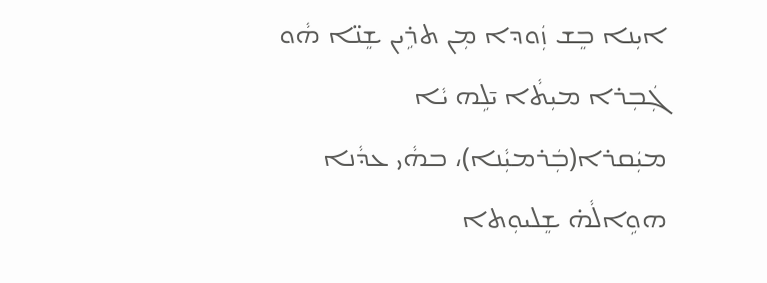ܐܝܼܢܐ ܒܸܫ ܙܲܘܕܐ ܡܼܢ ܬܪܹܝܢ ܫܸܢ̈ܐ ܗܵܘ ܓܲܒܼܪܐ ܡܝܼܬܵܐ ܝ̄ܠܹܗ ܝܵܐ ܡܝܲܩܪܐ(ܒܲܪܡܝܼܵܢܐ)، ܒܗܵܝ ܥܕܵܢܐ ܗܘܹܐܠܵܗ̇ ܫܸܠܝܘܼܬܐ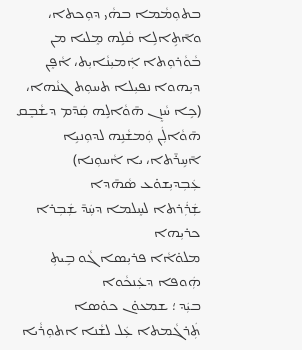ܒܬܘܼܡܵܡܐ ܒܗܵܝ ܕܘܼܟܬܐ، ܘܐ̄ܬܹܐܠܹܐ ܩܵܠܹܗ ܡܸܠܝܐ ܡܢ ܒܵܘܵܪܘܼܬܐ ܐܲܡܝܼܢܵܐܝܼܬ، ܐܵܦܸܢ ܕܝܼܗܘܐ ܢܦܝܼܠܐ ܬܚܘܼܬ ܓܢܵܗܐ، (ܟܹܐ ܚܵܙܸܢ ܗ̄ܘܵܐܠܹܗ ܩܲܕ̄ܡ ܕܫܵܒܸܩ ܗ̄ܘܵܐܠܲܢ ܘܲܡܫܵܢܹܗ ܠܕܘܼܢܝܹܐ ܐ̄ܚܹܪ̄ܬܐ، ܝܐ ܐܵܚܘܼܢܐ)
ܥܲܒܼܕܝܼܫܘ̇ܥ ܣܵܗ̄ܕܐ
ܫܲܪܲܪܬܐ ܠܚܸܠܡܐ ܕܚܲܕ̄ ܫܲܒܼܪܐ ܟܪܝܼܗܐ
ܡܠܘ̇ܐܵܐ ܦܪܝܼܣܐ ܓܵܘ ܒܹܝܬܼ ܗܲܘܦܐ ܕܥܲܢܟܵܘܐ
ܒܝܲܕ ؛ ܫܡܥܘ̇ܢ ܟܘ̇ܣܐ
ܬܲܪܓܵܡܬܐ ܥܲܠ ܠܫܵܢܐ ܐܬܘܼܪܵܝܐ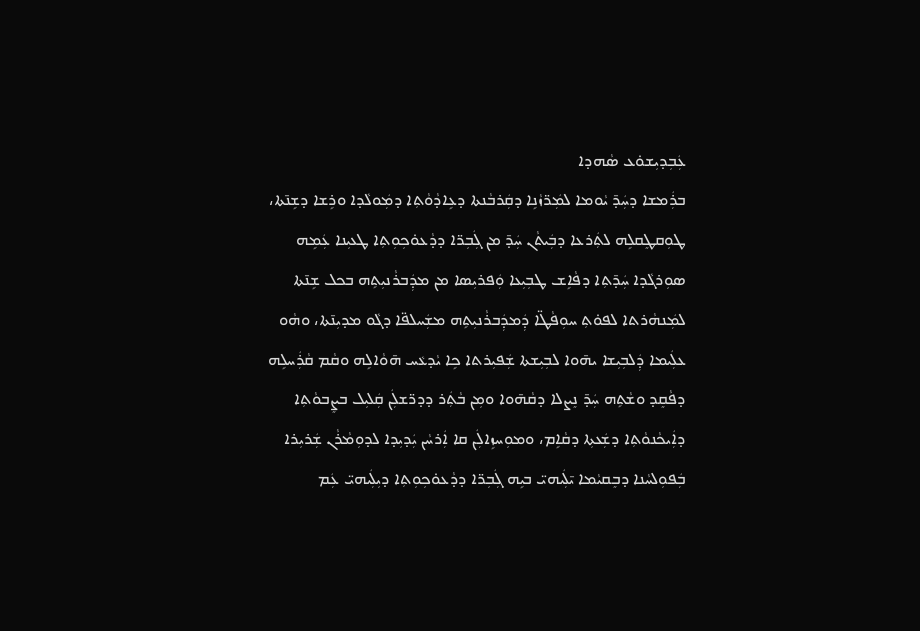ܥܲܒܼܕܝܼܫܘ̇ܥ ܣܵܗܕܐ
ܒܪܲܡܫܐ ܕܚܲܕ̄ ܝܵܘܡܐ ܠܡܲܪ̈ܙܵܢܹܐ ܕܩܲܪܒܵܢܬܐ ܕܥܹܐܕܵܘܵܬܼܐ ܕܡܲܘܠܵܕܐ ܘܪܹܫܐ ܕܫܹܢ̄ܬܐ، ܛܘܼܩܛܸܩܠܹܗ ܠܬܲܪܥܐ ܕܒܲܝܬܵܢ ܚܲܕ̄ ܡܢ ܓܲܒܼܪ̈ܐ ܕܕܵܥܘ̇ܟܼܘܼܬܼܐ ܛܥܝܼܢܐ ܥܲܡܹܗ ܣܘܼܪܓܵܕܐ ܚܲܕ̄ܬܼܐ ܕܦܵܐܹܫ ܛܒܼܝܼܥܐ ܘܲܦܪܝܼܣܐ ܡܢ ܡܕܲܒܪܵܢܝܼܬܹܗ ܒܟܠ ܫܹܢ̄ܬܐ ܠܡܲܢܗܵܪܬܐ ܠܦܘ̇ܬܼ ܚܘܼܦܵܛ̈ܐ ܕܲܡܕܲܒܪܵܢܝܼܬܹܗ ܡܫܲܚܠܦ̈ܐ ܕܓܵܘ ܡܕܝܼܢ̄ܬܐ، ܘܗܵܘ ܥܠܲܝܡܐ ܕܲܠܒܼܝܼܫܐ ܝܗ̄ܘܐ ܠܒܼܝܼܫܬܐ ܫܲܦܝܼܪܬܐ ܟܹܐ ܝܵܕܥܵܚ ܗ̄ܘܵܐܠܹܗ ܘܩܵܡ ܩܵܪܲܚܠܹܗ ܕܦܵܩܸܕ ܘܫܵܬܹܗ ܚܲܕ̄ ܢܸܨܠܐ ܕܩܵܗ̄ܘܐ ܘܡܼܢ ܒܵܬܲܪ ܕܕܪ̈ܫܠܲܢ ܩܲܠܝܼܠ ܒܨܸܒܘܵܬܼܐ ܕܐܲܝܟܵܢܘܵܬܼܐ ܕܫܲܥܬܼܐ ܕܩܵܐܹܡ، ܘܡܘܼܚܙܹܐܠܲܢ ܩܐ ܐܲܪܚܵܢ ܝܲܕܝܼܕܐ ܠܕܘܼܡܵܪܵܢ ܫܲܪܝܼܪܐ ܒܲܦܘܼܠܚܵܢܐ ܕܒܸܩܝܵܡܐ ܝ̄ܠܲܝܗܝ̈ ܒܝܹܗ ܓܲܒܼܪ̈ܐ ܕܕܵܥܘ̇ܟܼܘܼܬܼܐ ܕܝܼܠܲܝܗܝ̈ ܥܲܡ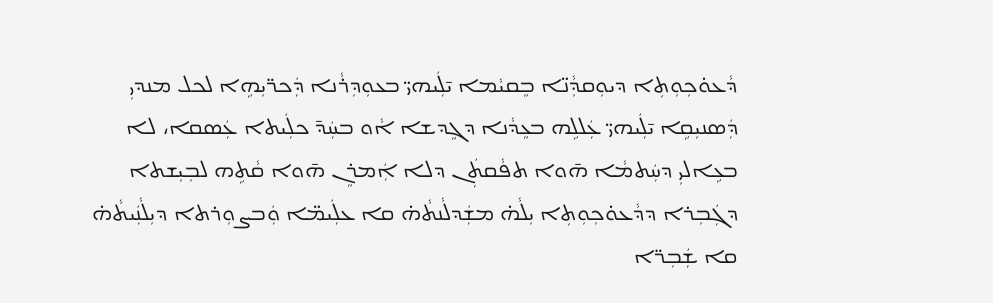ܕܵܥܘ̇ܟܼܘܼܬܼܐ ܕܝܘܼܩܕܼܵܢ̈ܐ ܒܸܩܝܵܡܐ ܝ̄ܠܲܝܗܝ̈ ܒܥܘܼܕܼܪܵܢܐ ܕܲܟܪ̈ܝܼܗܹܐ ܠܟܠ ܡܢܕܝܼ ܕܲܣܢܝܼܩܹܐ ܝ̄ܠܲܝܗܝ̈ ܥܲܠܠܹܗ ܒܥܸܕܵܢܐ ܕܓܸܕܫܐ ܐܵܘ ܒܚܲܕ̄ ܟܠܲܝܬܐ ܥܲܣܩܐ، ܠܐ ܒܥܹܐܠܝܼ ܕܚܲܬܡܵܐ ܗ̄ܘܐ ܬܦܵܩܬܲܢ ܕܠܐ ܐܲܡܪܸܢ ܗ̄ܘܐ ܩܵܬܹܗ ܠܒܼܝܼܫܬܐ ܕܓܲܒܼܪܐ ܕܕܵܥܘ̇ܟܼܘܼܬܼܐ ܝܼܠܵܗ̇ ܡܫܲܕܠܵܢܬܵܗ̇ ܩܐ ܥܠܲܝܡ̈ܐ ܘܲܒܨܘܼܪܬܐ ܕܝܼܠܵܢܲܝܬܵܗ̇ ܩܐ ܫܲܒܼܪ̈ܐ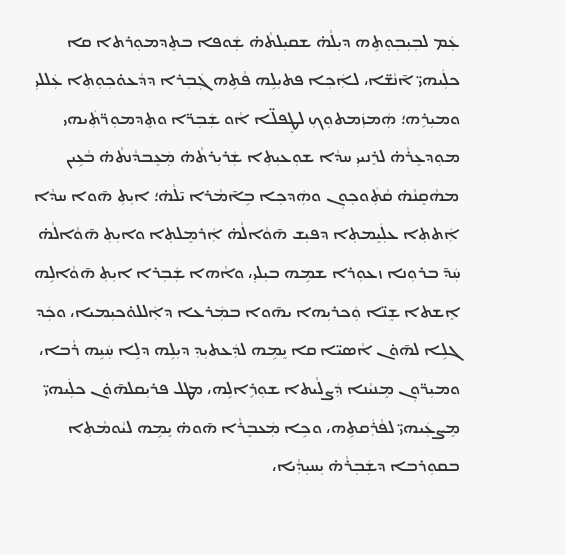ܥܲܡ ܠܒܼܝܼܒܼܘܼܬܹܗ ܕܝܼܠܵܗ̇ ܫܩܝܼܠܬܵܗ̇ ܫܲܘܦܐ ܒܬܸܕܡܘܼܪܬܐ ܩܐ ܟܠܲܝܗܝ̈ ܐ̄ܢܵܫ̈ܐ، ܠܐܲܟܼܐ ܦܬܝܼܠܹܗ ܦܵܬܹܗ ܓܲܒܼܪܐ ܕܕܵܥܘ̇ܟܼܘܼܬܼܐ ܥܲܠܠܝܼ ܘܡܝܼܪܹܗ؛ ܗܲܡܙܲܡܬܘܼܟܼ ܠܛܸܦܠ̈ܐ ܐܵܘ ܫܲܒܼܪ̈ܐ ܘܬܸܕܡܘܼܪ̈ܬܲܝܗܝ ܡܘܼܕܥܸܪܵܗ̇ ܠܪܸܢܝܝܼ ܚܕܵܐ ܫܘܼܥܝܼܬܼܐ ܫܲܪܝܼܪܬܵܗ̇ ܡܲܥܸܒܕܵܢܬܵܗ̇ ܒܵܥܹܝܢ ܡܗܵܩܸܢܵܗ̇ ܩܵܬܲܘܟܼܘܼܢ ܘܗܲܕܟܼܐ ܒܹܐ̄ܡܵܪܐ ܝ̄ܠܵܗ̇؛ ܐܝܼܬܼ ܗ̄ܘܐ ܚܕܵܐ ܐܲܬܬܼܐ ܥܠܲܝܸܡܬܼܐ ܕܦܝܼܫ ܗ̄ܘܵܐܠܵܗ̇ ܐܲܪܡܸܠܬܼܐ ܘܐܝܼܬܼ ܗ̄ܘܵܐܠܵܗ̇ ܚܲܕ̄ ܒܪܘܼܢܐ ܙܥܘܼܪܐ ܫܡܹܗ ܒܝܼܠܝܼ، ܘܐܵܗܐ ܫܲܒܼܪܐ ܐܝܼܬܼ ܗ̄ܘܵܐܠܹܗ ܐܸܫܬܐ ܫܸܢ̈ܐ ܘܲܟܪܝܼܗܐ ܝܗ̄ܘܐ ܒܡܲܪܥܐ ܕܐܲܠܠܘ̇ܟܝܼܡܝܐ، ܘܟܲܕ ܓܠܹܐ ܠܗ̄ܘ̇ܢ ܐܵܣܝ̈ܐ ܩܐ ܝܸܡܹܗ ܠܕܲܥܬܝܼܕܼ ܕܝܼܠܹܗ ܕܠܹܐ ܚܲܝܹܗ ܪܵܒܐ، ܘܡܝܼܪ̈ܘܼܢ ܡܸܢܝܵܢܐ ܕܲܨܠܵܝܬܐ ܫܘܼܪܹܐܠܹܗ، ܡܛܠ ܦܪܝܼܩܠܗ̄ܘ̇ܢ ܟܠܲܝܗܝ̈ ܡܸܨܥܲܝܗܝ̈ ܠܦܵܪܲܩܬܹܗ، ܘܟܹܐ ܡܲܥܒܸܪܵܐ ܗ̄ܘܗ̇ ܝܸܡܹܗ ܠܝܵܘܡܵܬܼܐ ܒܩܘܼܪܒܐ ܕܫܲܒܼܪܵܗ̇ ܝܼܚܝܼܕܼܵܝܐ،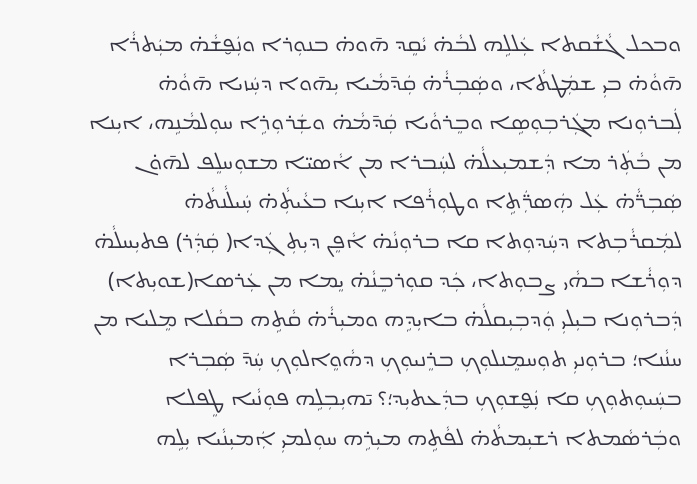ܘܒܟܠ ܓܵܫܵܩܬܐ ܥܲܠܠܹܗ ܠܒܵܗ̇ ܝܵܩܸܕ ܗ̄ܘܗ̇ ܒܢܘܼܪܐ ܘܢܲܦ̮ܫܵܗ̇ ܡܝܲܬܪܵܐ ܗ̄ܘܵܗ̇ ܒܝܼ ܫܡܲܛܬܵܐ، ܘܣܲܒܼܪܵܗ̇ ܩܲܕ̄ܡܵܝܐ ܝܼܗ̄ܘܐ ܕܚܲܙܝܐ ܗ̄ܘܵܗ̇ ܠܲܒܪܘܼܢܐ ܡܓܲܪܒܼܘܼܣܹܐ ܘܒܸܪܘܵܝܐ ܩܲܕ̄ܡܵܗ̇ ܘܫܲܪܘܼܪܹܐ ܚܘܼܠܡܵܢܹܗ، ܐܝܼܢܐ ܡܢ ܒܵܬܲܪ ܡܐ ܕܲܫܡܝܼܥܠܵܗ̇ ܠܚܲܒܪܐ ܡܢ ܐܵܣܝ̈ܐ ܡܫܘܼܚܠܸܦ ܠܗ̄ܘ̇ܢ ܣܲܒܼܪ̈ܵܗ̇ ܥܲܠ ܗܲܣܪ̈ܲܬܹܐ ܘܛܘܼܪܵܦܐ ܐܝܼܢܐ ܒܥܵܝܬܼܵܗ̇ ܚܲܝܠܵܢܬܵܗ̇ ܠܡܲܩܪܵܒܼܬܐ ܕܚܲܕܘܼܬܐ ܩܐ ܒܪܘܼܢܵܗ̇ ܐܵܦܸܢ ܕܝܼܬܼ ܓܲܕܐ( ܩܲܕܲܪ) ܦܬܝܼܚܠܵܗ̇ ܕܘܼܪܵܫܐ ܒܗܵܝ ܨܒܘܼܬܐ، ܟܲܕ ܩܘܼܪܒܸܢܵܗ̇ ܝܸܡܐ ܡܢ ܥܲܪܣܐ(ܫܘܝܼܬܐ) ܕܲܒܪܘܼܢܐ ܒܝܼܠܝܼ ܘܲܕܒܼܝܼܩܠܵܗ̇ ܒܐܝܼܕܹܗ ܘܡܝܼܪܵܗ̇ ܩܵܬܹܗ ܒܩܵܠܐ ܡܸܠܝܐ ܡܢ ܚܢܵܢܐ؛ ܒܪܘܼܢܝܼ ܬܘܼܚܡܸܢܠܘܼܟܼ ܒܪܸܢܝܘܼܟܼ ܕܗܵܘܸܐܠܘܼܟܼ ܚܲܕ̄ ܣܲܒܼܪܐ ܒܚܲܝܘܼܬܘܼܟܼ ܩܐ ܢܲܦ̮ܫܘܼܟܼ ܒܕܲܥܬܝܼܕ؛؟ ܝ̄ܗܝܼܒܼܠܹܗ ܦܘܼܢܵܝܐ ܛܸܦܠܐ ܘܒܲܪܣܵܡܬܐ ܪܫܝܼܡܬܵܗ̇ ܠܦܵܬܹܗ ܡܝܼܪܹܗ ܚܘܼܠܡܝܼ ܐܲܡܝܼܢܵܝܐ ܝܼܠܹܗ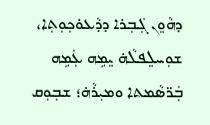ܕܗܵܘܸܢ ܓܲܒܼܪܐ ܕܕܵܥܘ̇ܟܼܘܼܬܼܐ، ܫܘܼܚܠܸܦܠܵܗ̇ ܝܸܡܹܗ ܥܲܡܹܗ ܒܲܪ̈ܣܵܡܬܐ ܘܡܝܼܪܵܗ̇؛ ܫܒܼܘܼܩ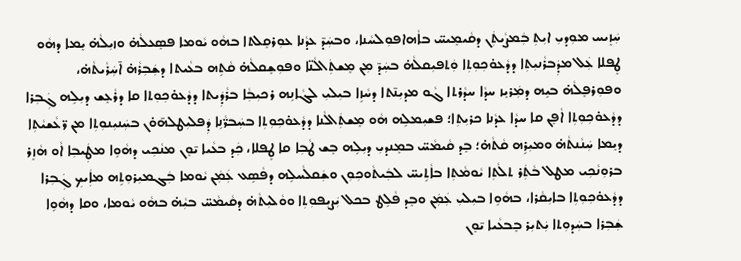ܚܲܙܸܝܚ ܡܘܼܕܝܼ ܐܝܼܬܼ ܒܲܡܨܵܝܬܲܢ ܕܩܵܝܡܸܝܚ̈ ܒܐܵܗܐܦܘܼܠܚܵܢܐ، ܘܒܚܲܕ̄ ܥܕܵܢܐ ܥܘܼܪܩܸܠܬܐ ܒܗܵܘ ܝܵܘܡܐ ܦܣܸܥܠܵܗ̇ ܘܙܝܼܠܵܗ̇ ܝܸܡܐ ܕܗܵܘ ܛܸܦܠܐ ܥܲܠ ܡܕܲܒܪܵܢܝܼܬܼܐ ܕܕܵܥܘ̇ܟܼܘܼܬܼܐ ܘܲܬܦܝܼܩܠܵܗ̇ ܒܚܲܕ̄ ܡܼܢ ܡܸܫܬܲܐܠܵܢ̈ܐ ܘܦܘܼܫܸܩܠܵܗ̇ ܩܵܬܹܗ ܒܥܵܝܬܐ ܕܫܲܒܼܪܵܗ̇ ܐ̄ܚܲܪܵܝܬܵܗ̇، ܘܦܘܼܪܦܸܠܵܗ̇ ܒܝܹܗ ܕܡܲܪܝܸܙ ܚܕܵܐ ܚܕܵܪܬܐ ܓܵܘ ܡܕܝܼܢ̄ܬܐ ܕܚܵܙܹܐ ܒܝܼܠܝܼ ܠܓܵܐܢܹܗ ܪܟܝܼܒܼܵܐ ܒܪܵܕܲܝܬܐ ܕܕܵܥܘ̇ܟܼܘܼܬܐ ܩܐ ܕܪܵܥܸܫ ܕܝܼܠܹܗ ܓܲܒܼܪܐ ܕܕܵܥܘ̇ܟܼܘܼܬܼܐ ܐܵܦܸܢ ܩܐ ܚܕܵܐ ܥܕܵܢܐ ܟܪܝܼܬܼܐ؛ ܦܫܝܼܡܠܹܗ ܗܵܘ ܡܸܫܬܲܐܠܵܢܐ ܕܕܵܥܘ̇ܟܼܘܼܬܼܐ ܒܚܲܒܪ̈ܵܢܹܐ ܕܲܦܠܝܼܛܠܗ̄ܘ̇ܢ ܒܚܲܢܝܼܢܘܼܬܼܐ ܡܢ ܪ̈ܥܵܫܝܵܬܼܐ ܕܝܸܡܐ ܚܲܢܵܢܬܵܗ̇ ܘܡܝܼܪܹܗ ܩܵܬܵܗ̇؛ ܒܸܕ ܩܵܝܡܵܚ̈ ܒܡܸܢܕܝܼ ܕܝܼܠܹܗ ܒܸܫ ܛܵܒܼܐ ܩܐ ܛܸܦܠܐ، ܟܲܕ ܒܥܵܝܐ ܝ̄ܘܸܢ ܡܢܵܟܼܝ ܕܗܵܘܹܐ ܡܛܲܝܒܼܐ ܐܵܘ ܗܵܙܸܪ ܒܪܘܼܢܵܟܼܝ ܡܛܠ ܒܵܬܲܪ ܬܠܵܬܼܐ ܝܵܘܡܵܬܼܐ ܒܐܵܬܹܝܚ̈ ܠܒܲܝܬܵܘܟܼܘܼܢ ܘܫܲܩܠܵܚܠܹܗ ܕܦܵܣܹܥ ܥܲܡܲܢ ܝܵܘܡܐ ܒܲܓܡܝܼܪܘܼܬܹܗ ܡܐܲܝܟܼ ܓܲܒܼܪܐ ܕܕܵܥܘ̇ܟܼܘܼܬܼܐ ܒܐܝܼܩܵܪܐ، ܒܗܵܘܹܐ ܒܝܼܠܝܼ ܥܲܡܲܢ ܘܒܸܕ ܦܵܠܹܛ ܒܟܠ ܝܲܨܝܼܦܘܼܬܼܐ ܘܘܵܠܝܼܬܵܗ̇ ܕܩܵܝܡܵܚ̈ ܒܝܼܵܗ̇ ܒܗܵܘ ܝܵܘܡܐ، ܘܩܐ ܕܗܵܘܹܐ ܫܲܒܼܪܐ ܒܚܲܕܘܼܬܐ ܝܲܬܝܼܪ ܒܸܒܥܵܝܐ ܝ̄ܘܸܢ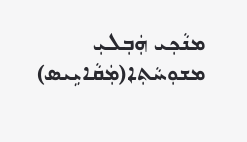ܡܢܵܟܼܝ ܗܲܒܼܠܝܼ ܡܫܘܼܚܵܬܼܐ(ܡܲܩܵܐܝܹܝܣ)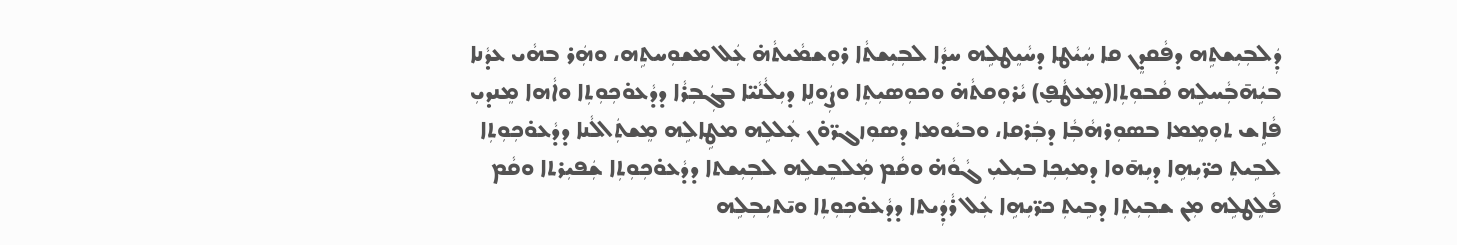ܕܲܠܒܼܝܼܫܬܹܗ ܕܦܵܩܕܸܢ ܩܐ ܚܲܝܵܛܐ ܕܚܵܝܸܛܠܹܗ ܚܕܵܐ ܠܒܼܝܼܫܬܵܐ ܪܘܼܫܡܵܝܬܵܗ̇ ܥܲܠ ܡܫܘܼܚܬܹܗ، ܘܗܲܪ ܒܗܵܝ ܥܕܵܢܐ ܒܝܲܗ̄ܒܼܵܚܠܹܗ ܩܵܒܘܼܬܼܐ(ܡܸܥܛܵܦ̮) ܝܵܪܘܼܩܬܵܗ̇ ܘܟܘܼܣܝܼܬܼܐ ܘܨܲܘܠܹܐ ܕܝܼܠܵܢܵܝ̈ܐ ܒܓܲܒܼܪܵܐ ܕܕܵܥܘ̇ܟܼܘܼܬܼܐ ܘܐܵܗܐ ܡܸܢܕܝܼ ܦܵܐܹܫ ܬܘܼܡܸܡܐ ܒܣܘܼܪܗܵܒܼܵܐ ܕܒܲܪܩܐ، ܘܒܝܵܘܡܐ ܕܣܘܼܙܓܪ̈ܘ̇ܢ ܥܲܠܠܹܗ ܡܛܹܐܠܹܗ ܡܸܫܬܲܐܠܵܢܐ ܕܕܵܥܘ̇ܟܼܘܼܬܼܐ ܠܒܹܝܬܼ ܟܪ̈ܝܼܗܹܐ ܕܝܼܗ̄ܘܐ ܕܡܝܼܟܼܐ ܒܝܼܠܝܼ ܓܵܘܵܗ̇ ܘܩܵܡ ܡܲܠܒܸܫܠܹܗ ܠܒܼܝܼܫܬܐ ܕܕܵܥܘ̇ܟܼܘܼܬܼܐ ܫܲܦܝܼܪܬܐ ܘܩܵܡ ܦܵܠܸܛܠܹܗ ܡܼܢ ܫܒܼܝܼܬܼܐ ܕܒܹܝܬܼ ܟܪ̈ܝܼܗܹܐ ܥܲܠ ܪܵܕܲܝܬܐ ܕܕܵܥܘ̇ܟܼܘܼܬܼܐ ܘܝ̄ܬܝܼܒܼܠܹܗ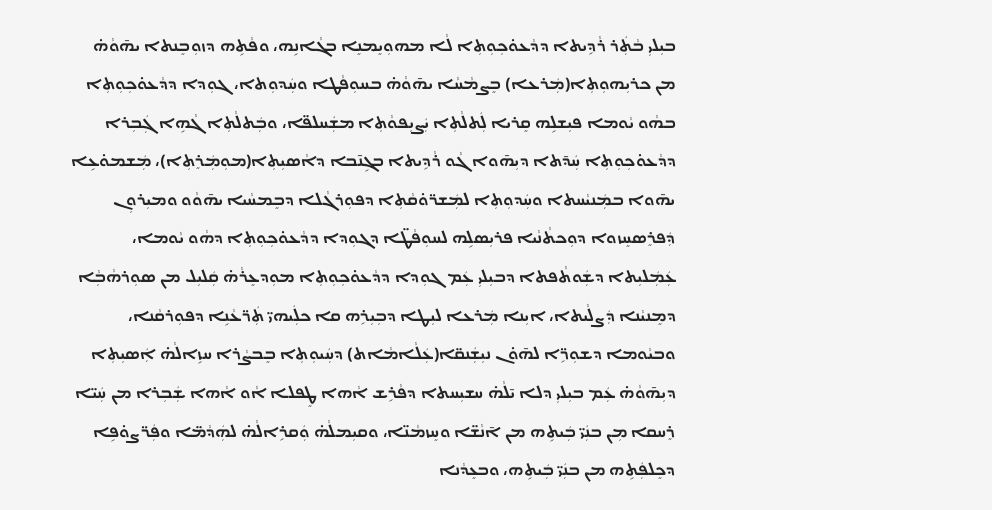ܒܝܼܠܝܼ ܒܵܬܲܪ ܪܵܕܹܝܬܐ ܕܕܵܥܘ̇ܟܼܘܼܬܼܐ ܠܵܐ ܡܗܘܼܝܸܡܢܸܐ ܒܓܵܐܢܹܗ، ܘܦܵܬܹܗ ܕܙܘܼܒܸܢܬܐ ܝܗ̄ܘܵܗ̇ ܡܢ ܟܪܝܼܗܘܼܬܼܐ(ܡܲܪܥܐ) ܒܸܨܡܵܚܵܐ ܝܗ̄ܘܵܗ̇ ܒܚܘܼܦܵܛܐ ܘܚܲܕܘܼܬܐ، ܓܘܼܕܐ ܕܕܵܥܘ̇ܟܼܘܼܬܼܐ ܒܗܵܘ ܝܵܘܡܐ ܦܝܼܫܠܹܗ ܩܸܪܝܐ ܠܲܬܠܵܬܼܐ ܝܲܨܝܼܦܘܵܬܼܐ ܡܫܲܚܠܦ̈ܐ، ܘܒܲܬܠܵܬܼܐ ܓܵܗܹܐ ܓܲܒܼܪܐ ܕܕܵܥܘ̇ܟܼܘܼܬܼܐ ܚܲܕ̄ܬܐ ܕܝܼܗ̄ܘܐ ܓܵܘ ܪܵܕܹܝܬܐ ܒܓܹܢ̄ܒܐ ܕܐܵܣܝܼܬܼܐ(ܡܘܼܡܲܪܸܬܼܐ)، ܡܲܫܡܘ̇ܥܹܐ ܝܗ̄ܘܐ ܒܡܲܢܝܵܚܬܐ ܘܚܲܕܘܼܬܼܐ ܠܡܲܫܪ̈ܘ̇ܩܵܬܼܐ ܕܦܘܼܪܓܵܠܐ ܕܒܸܡܚܵܝܐ ܝܗ̄ܘܵܘ ܘܡܝܼܪܘܼܢ ܕܲܦܪܸܣܚܸܙܘܐ ܕܘܼܟܬܵܢܵܝܐ ܦܪܝܼܣܠܹܗ ܠܚܘܼܦܵܛ̈ܐ ܕܓܘܼܕܐ ܕܕܵܥܘ̇ܟܼܘܼܬܼܐ ܕܗܵܘ ܝܵܘܡܐ، ܥܲܡܲܠܝܼܬܐ ܕܫܲܘܬܵܦܬܐ ܕܒܝܼܠܝܼ ܥܲܡ ܓܘܼܕܐ ܕܕܵܥܘ̇ܟܼܘܼܬܼܐ ܡܘܼܕܥܸܪܵܗ̇ ܩܲܠܝܼܠ ܡܢ ܣܘܼܪܗܵܒܼܵܐ ܕܡܸܢܝܵܢܐ ܕܲܨܠܵܝܬܐ، ܐܝܼܢܐ ܡܲܪܥܐ ܠܝܼܛܐ ܕܒܼܝܼܪܹܗ ܩܐ ܟܠܲܝܗܝ̈ ܬܲܪ̈ܥܵܢܹܐ ܕܦܘܼܪܩܵܢܐ، ܘܒܝܵܘܡܐ ܕܫܘܼܪܹ̈ܐ ܠܗ̄ܘ̇ܢ ܢܝܼܫܲܢܩ̈ܐ(ܥܲܠܵܐܡܵܐܬ) ܕܚܲܝܘܼܬܼܐ ܒܸܒܨܵܪܐ ܚܙܹܐܠܵܗ̇ ܐܲܣܝܼܬܼܐ ܕܝܼܗ̄ܘܵܗ̇ ܥܲܡ ܒܝܼܠܝܼ ܕܠܐ ܝ̄ܠܵܗ̇ ܚܫܝܼܚܬܐ ܕܦܵܪܹܫ ܐܵܗܐ ܛܸܦܠܐ ܐܵܘ ܐܵܗܐ ܫܲܒܼܪܐ ܡܢ ܚܲܝ̈ܐ ܪܸܚܩܐ ܡܼܢ ܒܢܲܝ̈ ܒܲܝܬܹܗ ܡܢ ܐ̄ܢܵܫ̈ܐ ܘܚܸܙܡܵܢ̈ܐ، ܘܩܝܼܡܠܵܗ̇ ܘܲܩܪܹܐܠܵܗ̇ ܠܗܲܕܵܡ̈ܐ ܘܦܲܪ̈ܨܘ̇ܦܹܐ ܕܟܸܠܦܲܬܹܗ ܡܢ ܒܢܲܝ̈ ܒܲܝܬܹܗ، ܘܒܥܸܕܵܢܐ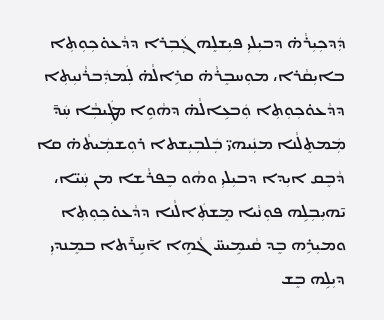ܕܲܕܟܼܝܼܪܵܗ̇ ܕܒܝܼܠܝܼ ܦܝܼܫܠܸܗ ܓܲܒܼܪܐ ܕܕܵܥܘ̇ܟܼܘܼܬܼܐ ܒܐܝܼܩܵܪܐ، ܡܘܼܚܒܸܪܵܗ̇ ܩܪܹܐܠܵܗ̇ ܠܲܡܕܲܒܪܵܢܝܼܬܼܐ ܕܕܵܥܘ̇ܟܼܘܼܬܼܐ ܘܲܒܥܹܐܠܵܗ̇ ܕܗܵܘܹܐ ܡܛܲܝܒܼܵܐ ܚܲܕ̄ ܡܲܡܬܸܠܵܢܐ ܡܢܲܝܗܝ̈ ܒܲܠܒܼܝܼܫܬܐ ܪܘܼܫܡܲܝܬܵܗ̇ ܩܐ ܕܵܒܸܩ ܐܝܼܕܐ ܕܒܝܼܠܝܼ ܘܗܵܘ ܒܸܦܪܵܫܐ ܡܢ ܚܲܝ̈ܐ، ܝ̄ܗܝܼܒܼܠܹܗ ܦܘܼܢܵܝܐ ܡܸܫܬܲܐܠܵܢܐ ܕܕܵܥܘ̇ܟܼܘܼܬܼܐ ܘܡܝܼܪܹܗ ܒܸܕ ܩܵܝܡܹܝܚ̈ ܓܵܗܹܐ ܐ̄ܚܹܪ̄ܬܐ ܒܡܸܢܕܝܼ ܕܝܼܠܹܗ ܒܸܫ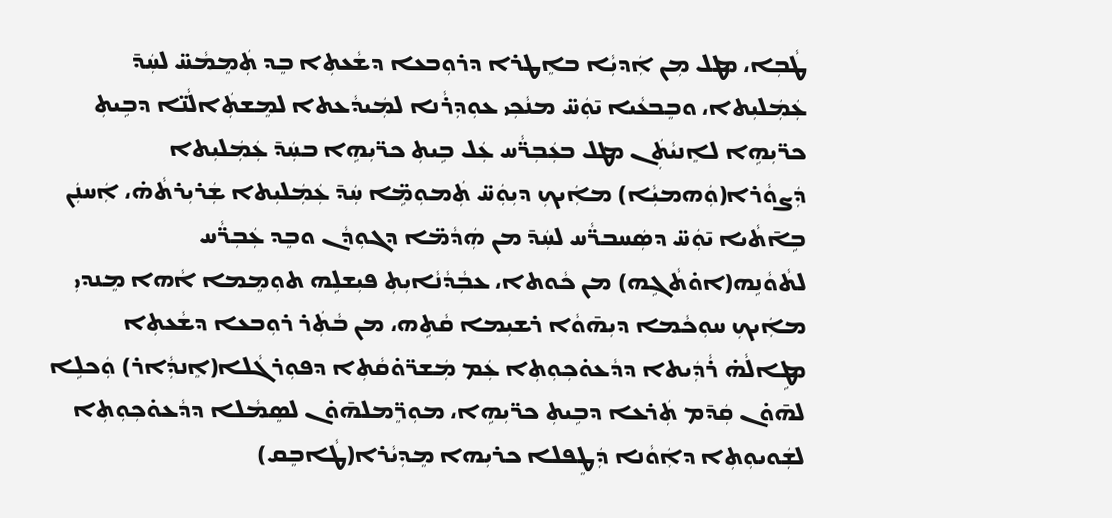ܛܵܒܼܐ، ܡܛܠ ܡܼܢ ܐܲܕܝܼܵܐ ܒܐܸܛܪܐ ܕܪܘܼܒܥܐ ܕܫܵܥܬܼܐ ܒܸܕ ܬܲܡܸܡܵܚ̈ ܠܚܲܕ̄ ܥܲܡܲܠܝܼܬܐ، ܘܒܸܒܥܵܝܐ ܝ̄ܘܲܚ̈ ܡܢܵܟܼܝ ܥܘܼܕܼܪܵܢܐ ܠܡܲܝܕܵܥܬܐ ܠܡܸܫܬܲܐܠܵܢ̈ܐ ܕܒܹܝܬܼ ܟܪ̈ܝܼܗܹܐ ܠܐܸܢܝܵܬܲܢ ܡܛܠ ܒܥܲܒܼܪ̈ܵܚ ܥܲܠ ܒܹܝܬܼ ܟܪ̈ܝܼܗܹܐ ܒܚܲܕ̄ ܥܲܡܲܠܝܼܬܐ ܕܲܨܘܵܪܐ(ܘܲܗܡܝܼܵܐ) ܡܐܲܝܟܼ ܕܝܼܘܲܚ̈ ܬܲܡܘܼܡܹ̈ܐ ܚܲܕ̄ ܥܲܡܲܠܝܼܬܐ ܫܲܪܝܼܪܬܵܗ̇، ܐܲܚܢܲܢ ܒܹܐ̄ܬܵܝܐ ܝ̄ܘܲܚ̈ ܕܣܲܚܒܪ̈ܵܚ ܠܚܲܕ̄ ܡܢ ܗܲܕܵܡ̈ܐ ܕܓܘܼܕܵܢ ܘܒܸܕ ܥܲܒܼܪ̈ܵܚ ܠܬܵܘܵܢܹܗ(ܐܘ̇ܬܵܓܹܗ) ܡܢ ܟܵܘܬܐ، ܥܒܼܵܕܵܢܵܐܝܼܬܼ ܦܝܼܫܠܹܗ ܬܘܼܡܸܡܐ ܐܵܗܐ ܡܸܢܕܝܼ ܡܐܲܝܟܼ ܚܘܼܟܵܡܐ ܕܝܼܗ̄ܘܵܐ ܪܫܝܼܡܐ ܩܵܬܹܗ، ܡܢ ܒܵܬܲܪ ܪܘܼܒܥܐ ܕܫܵܥܬܼܐ ܡܛܹܐܠܵܗ̇ ܪܵܕܲܝܬܐ ܕܕܵܥܘ̇ܟܼܘܼܬܼܐ ܥܲܡ ܡܲܫܪ̈ܘ̇ܩܵܬܼܐ ܕܦܘܼܪܓܵܠܐ(ܐܸܢܕܼܵܐܪ) ܘܲܟܠܹܐ ܠܗ̄ܘ̇ܢ ܩܲܕ̄ܡ ܬܲܪܥܐ ܕܒܹܝܬܼ ܟܪ̈ܝܼܗܹܐ، ܡܘܼܪܸ̈ܡܠܗ̄ܘ̇ܢ ܠܣܸܡܵܠܐ ܕܕܵܥܘ̇ܟܼܘܼܬܼܐ ܠܫܲܘܝܘܼܬܼܐ ܕܐܲܘܵܢܐ ܕܲܛܸܦܠܐ ܟܪܝܼܗܐ ܡܸܕܼܝܵܪܐ(ܛܵܐܒܸܩ)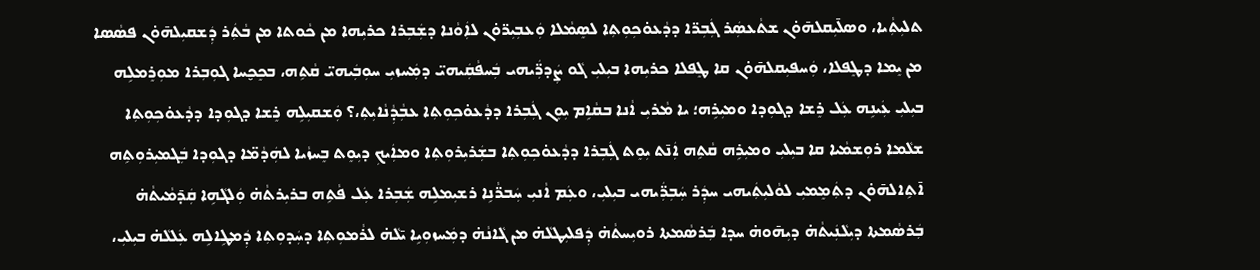ܬܠܝܼܬܼܵܝܐ، ܘܣܠ̄ܝܼܩܠܗ̄ܘ̇ܢ ܫܬܵܥܣܲܪ ܓܲܒܼܪ̈ܐ ܕܕܵܥܘ̇ܟܼܘܼܬܼܐ ܠܣܸܡܵܠܐ ܘܲܥܒܼܝܼܪ̈ܘ̇ܢ ܠܐܲܘܵܢܐ ܕܫܲܒܼܪܐ ܟܪܝܼܗܐ ܡܢ ܟܵܘܬܐ ܡܢ ܒܵܬܲܪ ܕܲܫܩܝܼܠܗ̄ܘ̇ܢ ܦܣܵܣܐ ܡܢ ܝܸܡܐ ܕܛܸܦܠܐ، ܘܲܚܦܝܼܩܠܗ̄ܘ̇ܢ ܩܐ ܛܸܦܠܐ ܟܪܝܼܗܐ ܒܝܼܠܝܼ ܓܵܘ ܨܲܕܪ̈ܲܝܗܝ ܒܲܚܦܵܩܲܝܗܝ̈ ܕܡܲܚܙܝܼ ܚܘܼܒܲܝܗܝ̈ ܩܵܬܹܗ، ܒܟܸܟ̮ܚܐ ܓܘܼܒܼܪܐ ܡܘܼܪܸܡܠܹܗ ܒܝܼܠܝܼ ܥܲܝܢܹܗ ܥܲܠ ܪܸܫܐ ܕܓܘܼܕܐ ܘܡܝܼܪܹܗ؛ ܝܐ ܡܵܪܝܼ ܐܵܢܐ ܒܩܵܐܹܡ ܝܼܘܸܢ ܓܲܒܼܪܐ ܕܕܵܥܘ̇ܟܼܘܼܬܼܐ ܥܒܼܵܕܼܵܢܵܐܝܼܬܼ،؟ ܘܲܫܩܝܼܠܹܗ ܪܸܫܐ ܕܓܘܼܕܐ ܕܕܵܥܘ̇ܟܼܘܼܬܼܐ ܫܠܵܡܐ ܪܘܼܫܡܵܝܐ ܩܐ ܒܝܼܠܝܼ ܘܡܝܼܪܹܗ ܩܵܬܹܗ ܐܲܢ̄ܬ ܝܼܘܸܬ ܓܲܒܼܪܐ ܕܕܵܥܘ̇ܟܼܘܼܬܼܐ ܒܫܲܪܝܼܪܘܼܬܼܐ ܘܡܐܲܝܟܼ ܕܝܼܘܸܬ ܒܸܚܙܵܝܐ ܠܗܲܕܵܡ̈ܐ ܕܓܘܼܕܐ ܒܲܓܡܝܼܪܘܼܬܹܗ ܐ̄ܬܹܐܠܗ̄ܘ̇ܢ ܕܬܲܡܸܡܝܼ ܠܘܵܠܝܼܬܲܝܗܝ ܚܕܲܪ ܚܲܒܼܪ̈ܲܝܗܝ ܒܝܼܠܝܼ، ܘܥܲܡ ܐܵܢܝܼ ܚܲܒܪ̈ܵܢܹܐ ܪܫܝܼܡܠܹܗ ܫܲܒܼܪܐ ܥܲܠ ܦܵܬܹܗ ܒܪܝܼܪܬܵܗ̇ ܘܲܠܓܵܗܹܐ ܩܲܕ̄ܡܵܝܬܵܗ̇ ܒܲܪܣܵܡܬܐ ܕܝܼܠܵܢܲܝܬܵܗ̇ ܕܝܼܗ̄ܘܗ̇ ܚܕܐ ܒܲܪܣܵܡܬܐ ܪܘܝܼܚܬܵܗ̇ ܕܲܦܠܝܼܛܠܵܗ̇ ܡܢ ܓܵܐܢܵܗ̇ ܕܡܲܚܙܘܼܝܹܐ ܝ̄ܠܵܗ̇ ܠܪܵܡܘܼܬܼܐ ܕܚܲܕܘܼܬܼܐ ܕܲܡܛܹܐܠܹܗ ܥܲܠܠܵܗ̇ ܒܝܼܠܝܼ،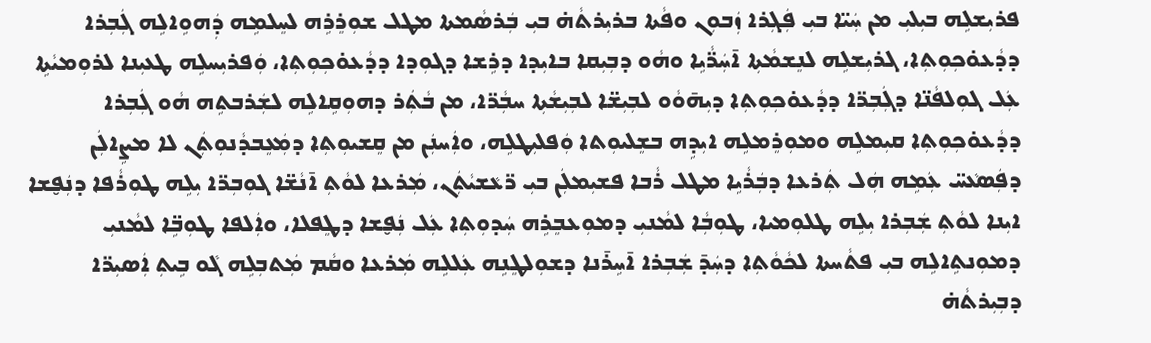ܦܪܝܼܫܠܹܗ ܒܝܼܠܝܼ ܡܢ ܚܲܝ̈ܐ ܒܝܼ ܦܲܓܼܪܐ ܙܲܒܘܼܢ ܘܦܵܬܐ ܒܪܝܼܪܬܵܗ̇ ܒܝܼ ܒܲܪܣܵܡܬܐ ܡܛܠ ܫܘܼܪܸܪܹܗ ܠܚܸܠܡܹܗ ܕܲܗܘܹܐܠܹܗ ܓܲܒܼܪܐ ܕܕܵܥܘ̇ܟܼܘܼܬܼܐ، ܓܪܝܼܫܠܹܗ ܠܢܸܫܡܵܬܼܐ ܐ̄ܚܲܪ̈ܵܝܹܐ ܘܗܵܘ ܕܒܼܝܼܩܐ ܒܐܝܼܕܐ ܕܪܹܫܐ ܕܓܘܼܕܐ ܕܕܵܥܘ̇ܟܼܘܼܬܼܐ، ܘܲܦܪܝܼܚܠܹܗ ܛܥܝܼܢܐ ܠܪܘܼܡܝܵܬܹܐ ܥܲܠ ܓܘܼܠܦܵܢ̈ܐ ܕܓܲܒܼܪ̈ܐ ܕܕܵܥܘ̇ܟܼܘܼܬܼܐ ܕܝܼܗ̄ܘܵܘ ܠܒܼܝܼܫ̈ܐ ܠܒܼܝܼܫܵܬܼܐ ܚܒܼܵܪ̈ܐ، ܡܢ ܒܵܬܲܪ ܕܗܘܼܩܹܐܠܹܗ ܠܫܲܪܒܬܹܗ ܗܵܘ ܓܲܒܼܪܐ ܕܕܵܥܘ̇ܟܼܘܼܬܼܐ ܩܝܼܡܠܹܗ ܘܡܘܼܪܸܡܠܹܗ ܐܝܼܕܹܗ ܒܫܸܠܝܘܼܬܐ ܘܲܦܠܝܼܛܠܹܗ، ܘܐܲܚܢܲܢ ܡܢ ܩܸܫܝܘܼܬܼܐ ܕܡܲܥܸܒܕܵܢܘܼܬܲܢ ܠܐ ܡܨܹܐܠܲܢ ܕܦܲܣܥܵܚ̈ ܥܲܡܹܗ ܗܲܠ ܬܲܪܥܐ ܕܒܲܪܵܝܹܐ ܡܛܠ ܪܵܒܐ ܦܫܝܼܡܠܲܢ ܒܝܼ ܪ̈ܥܵܫܝܵܬܲܢ، ܡܲܪܥܐ ܠܘܵܬܼ ܐ̄ܢܵܫ̈ܐ ܓܘܼܒܼܪ̈ܐ ܝܼܠܹܗ ܛܘܼܪܵܦܐ ܕܢܲܦ̮ܫܐ ܐܝܼܢܐ ܠܘܵܬܼ ܫܲܒܼܪܐ ܝܼܠܹܗ ܛܠܘܼܡܝܐ، ܛܘܼܒܼܵܐ ܠܡܵܢܝܼ ܕܡܘܼܥܒܸܪܹܗ ܚܲܕܘܼܬܼܐ ܥܲܠ ܢܲܦ̮ܫܐ ܕܛܸܦܠܐ، ܘܐܲܠܦܐ ܛܘܼܒܹ̈ܐ ܠܡܵܢܝܼ ܕܡܘܼܢܬܹܐܠܹܗ ܒܝܼ ܦܬܵܚܬܐ ܠܟܵܘܵܬܼܐ ܕܚܲܕ̄ ܫܲܒܼܪܐ ܐ̄ܚܹܪ̄ܢܐ ܕܫܘܼܠܛܸܢܹܗ ܥܲܠܠܹܗ ܡܲܪܥܐ ܘܩܵܡ ܡܲܬܒܼܠܹܗ ܓܵܘ ܒܹܝܬܼ ܐܲܣܝܼܪ̈ܐ ܕܒܼܝܼܪܬܵܗ̇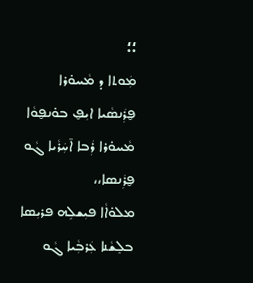؛؛
ܡܲܘܬܐ ܕ ܡܵܚܘ̇ܪܐ ܦ̮ܪܲܢܣܵܝܐ ܐܝܼܦ̮ ܒܘ̇ܢܦ̮ܘܵܐ ܡܵܚܘ̇ܪܐ ܪܲܒܐ ܐ̄ܚܲܪܵܝܐ ܓܵܘ ܦ̮ܪܲܢܣܐ،،
ܡܠܘ̇ܐܵܐ ܦܝܼܫܠܹܗ ܦܪܝܼܣܐ ܒܠܸܫܵܢܐ ܥܲܪܒܼܵܝܐ ܓܵܘ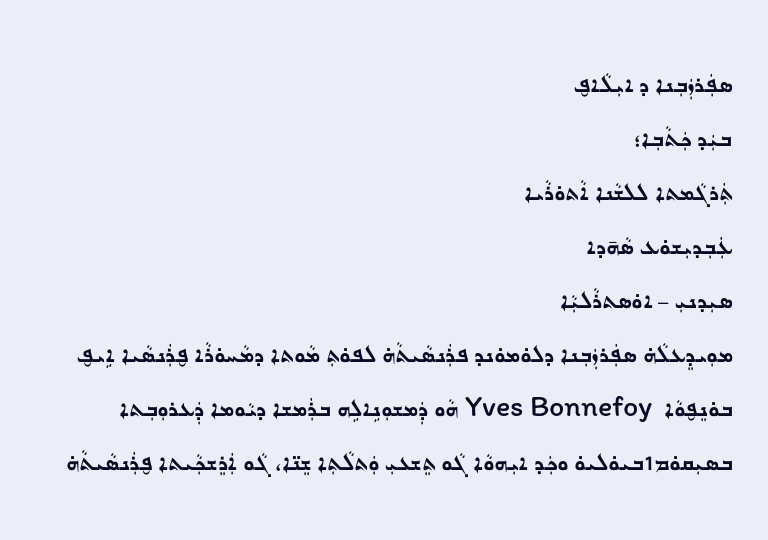ܣܦܲܪܙܲܒܼܢܐ ܕ ܐܝܼܠܵܐܦ̮
ܒܝܲܕ ܟܲܬܵܒܼܐ؛
ܬܲܪܓܵܡܬܐ ܠܠܫܵܢܐ ܐܵܬܘ̇ܪܵܝܐ
ܥܲܒܼܕܝܼܫܘ̇ܥ ܣܵܗ̄ܕܐ
ܣܝܼܕܢܝܼ – ܐܘ̇ܣܬܪܵܠܝܼܵܐ
ܡܘܼܝܕܸܥܠܵܗ̇ ܣܦܲܪܙܲܒܼܢܐ ܕܠܘ̇ܡܘ̇ܢܕ ܦܪܲܢܣܵܝܬܵܗ̇ ܠܦܘ̇ܬܼ ܡܵܘܬܐ ܕܡܵܚܘ̇ܪܵܐ ܦ̮ܪܲܢܣܵܝܐ ܐܹܝܦ̮ ܒܘ̇ܢܸܦ̮ܘܵܐ  Yves Bonnefoy ܗܵܘ ܕܲܡܫܘܼܢܹܐܠܹܗ ܒܪܲܡܫܐ ܕܝܵܘܡܐ ܕܲܥܪܘܼܒܼܬܐ ܒܣܝܼܩܘ̇ܡ1ܒܝܘ̇ܠܝܘ̇ ܘܟܲܕ ܐܝܼܗܘܵܐ ܓܵܘ ܬܸܫܥܝܼ ܘܲܬܠܵܬܼܐ ܫܸܢ̈ܐ، ܓܵܘ ܐܲܪܸܫܟܼܵܝܬܐ ܦ̮ܪܲܢܣܵܝܬܵܗ̇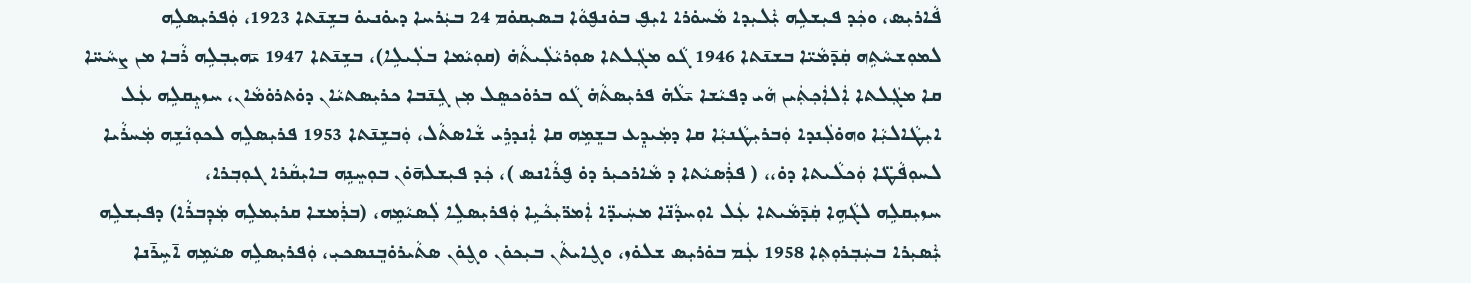ܦܵܐܪܝܼܣ، ܘܟܲܕ ܦܝܼܫܠܹܗ ܝܑܼܠܝܼܕܐ ܡܵܚܘ̇ܪܐ ܐܝܼܦ̮ ܒܘ̇ܢܦ̮ܘܵܐ ܒܣܝܼܩܘ̇ܡ 24 ܒܝܲܪܚܐ ܕܝܘ̇ܢܝܘ̇ ܒܫܹܢ̄ܬܐ 1923، ܘܲܦܪܝܼܣܠܹܗ ܠܡܘܼܫܚܵܬܹܗ ܩܲܕ̄ܡܵܝ̈ܐ ܒܫܢ̄ܬܐ 1946 ܓܵܘ ܡܓܲܠܬܐ ܣܘܼܪܝܵܠܲܝܬܵܗ̇ (ܩܘܼܝܵܡܐ ܒܠܲܝܠܹܐ)، ܒܫܹܢ̄ܬܐ 1947 ܝ̄ܗܝܼܒܼܠܹܗ ܪܵܒܐ ܡܢ ܨܚܵܚ̈ܐ ܩܐ ܡܓܲܠܬܐ ܐܲܠܐܲܟܼܬܲܝܢ ܗܵܝ ܕܦܝܵܫܐ ܝ̄ܠܵܗ̇ ܦܪܝܼܣܬܵܗ̇ ܓܵܘ ܒܪܘ̇ܟܣܸܠ ܡܼܢ ܓܹܢ̄ܒܐ ܟܪܝܼܣܬܝܵܐܢ ܕܘ̇ܬܪܘ̇ܡܵܐܢ، ܚܙܝܼܸܩܠܹܗ ܥܲܠ ܐܝܼܛܵܐܠܝܼܵܐ ܘܗܘ̇ܠܲܢܕܐ ܘܲܒܪܝܼܛܵܢܝܼܵܐ ܩܐ ܕܡܲܝܕܸܥ ܒܫܸܡܹܗ ܩܐ ܐܲܢܕܪܹܝ ܫܵܐܣܬܵܠ، ܘܲܒܫܹܢ̄ܬܐ 1953 ܦܪܝܼܣܠܹܗ ܠܟܘܼܢܵܫܹܗ ܡܲܚܪܵܝܐ ܠܚܘܼܦܵܛ̈ܐ ܘܲܟܠܵܝܬܐ ܕܘ̇،، ( ܦܪܲܣܝܵܬܐ ܕ ܡܵܐܪܟܝܼܪ ܕܘ̇ ܦ̮ܪܵܐܢܣ )، ܟܲܕ ܦܝܼܫܠܗ̄ܘ̇ܢ ܒܘܼܚܸܢܹܗ ܒܐܝܼܩܵܪܐ ܓܘܼܒܼܪܐ،
ܚܙܝܼܩܠܹܗ ܠܓܵܗܹܐ ܩܲܕ̄ܡܵܝܬܐ ܥܲܠ ܐܘܼܚܕܵܢ̈ܐ ܡܚܲܝܕ̈ܐ ܐܲܡܪ̈ܝܼܟܵܝܹܐ ܘܲܦܪܝܼܣܠܹܐ ܠܲܣܝܵܡܹܗ، (ܒܪܲܡܫܐ ܩܪܝܼܡܠܹܗ ܡܲܕܼܒܪܵܐ) ܕܦܝܼܫܠܹܗ ܝܑܼܣܝܼܪܐ ܒܚܲܒܼܪܘܼܬܼܐ 1958 ܥܲܡ ܒܘ̇ܪܝܼܣ ܫܠܘ̇ܙ، ܘܓ̮ܐܝܬܵܢ ܒܝܼܟܘ̇ܢ ܘܓ̮ܘ̇ܢ ܣܬܵܝܪܘ̇ܒܸܢܣܟܝܼ، ܘܲܦܪܝܼܣܠܹܗ ܣܝܵܡܹܗ ܐ̄ܚܹܪ̄ܢܐ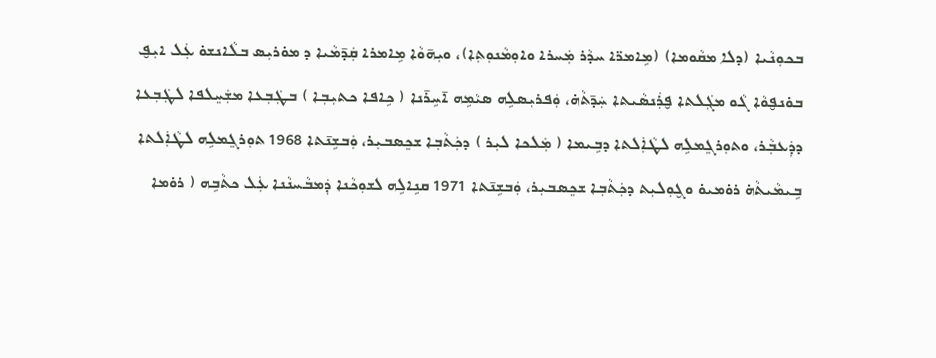ܒܟܘܼܢܵܝܐ (ܕܠܐ ܡܩܵܘܡܐ) (ܡܹܐܡܪ̈ܐ ܚܕܵܪ ܡܲܚܪܐ ܘܐܘܼܡܵܢܘܼܬܼܐ)، ܘܝܼܗ̄ܘܵܐ ܡܹܐܡܪܐ ܩܲܕ̄ܡܵܝܐ ܕ ܡܘ̇ܪܝܼܣ ܒܠܵܐܢܫܘ̇ ܥܲܠ ܐܝܼܦ̮ ܒܘ̇ܢܦ̮ܘܵܐ ܓܵܘ ܡܓܲܠܬܐ ܦ̮ܪܲܢܣܵܝܬܐ ܚܲܕ̄ܬܵܗ̇، ܘܲܦܪܝܼܣܠܹܗ ܣܝܵܡܹܗ ܐ̄ܚܹܪ̄ܢܐ ( ܟܹܐܦܐ ܟܬܝܼܒܼܐ ) ܒܛܲܒܼܥܐ ܡܫܲܚܸܠܦܐ ܠܛܲܒܼܥܐ ܕܕܲܥܒܼܵܪ، ܘܬܘܼܪܓܸܡܠܹܗ ܠܛܵܐܲܠܬܐ ܕܒܹܝܡܐ ( ܡܲܠܟܐ ܠܝܼܪ ) ܕܟܲܬܵܒܼܐ ܫܟܸܣܒܝܼܪ، ܘܲܒܫܹܢ̄ܬܐ 1968 ܬܘܼܪܓܸܡܠܹܗ ܠܛܵܐܲܠܬܐ ܒܹܝܡܵܝܬܵܗ̇ ܪܘ̇ܡܝܘ̇ ܘܓ̮ܘܼܠܝܼܬ ܕܟܲܬܵܒܼܐ ܫܟܸܣܒܝܼܪ، ܘܲܒܫܹܢ̄ܬܐ 1971 ܩܢܹܐܠܹܗ ܠܫܘܼܟܵܢܐ ܕܲܡܒܵܚܢܵܢܐ ܥܲܠ ܟܬܵܒܹܗ ( ܪܘ̇ܡܐ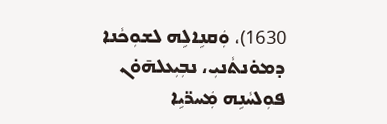1630)، ܘܲܩܢܹܐܠܹܗ ܠܫܘܼܟܵܢܐ ܕܡܘ̇ܢܬܵܢܝܼ، ܢܒܼܝܼܥܠܗ̄ܘ̇ܢ ܦܘܼܠܚܵܢܹܗ ܡܲܚܪ̈ܝܹܐ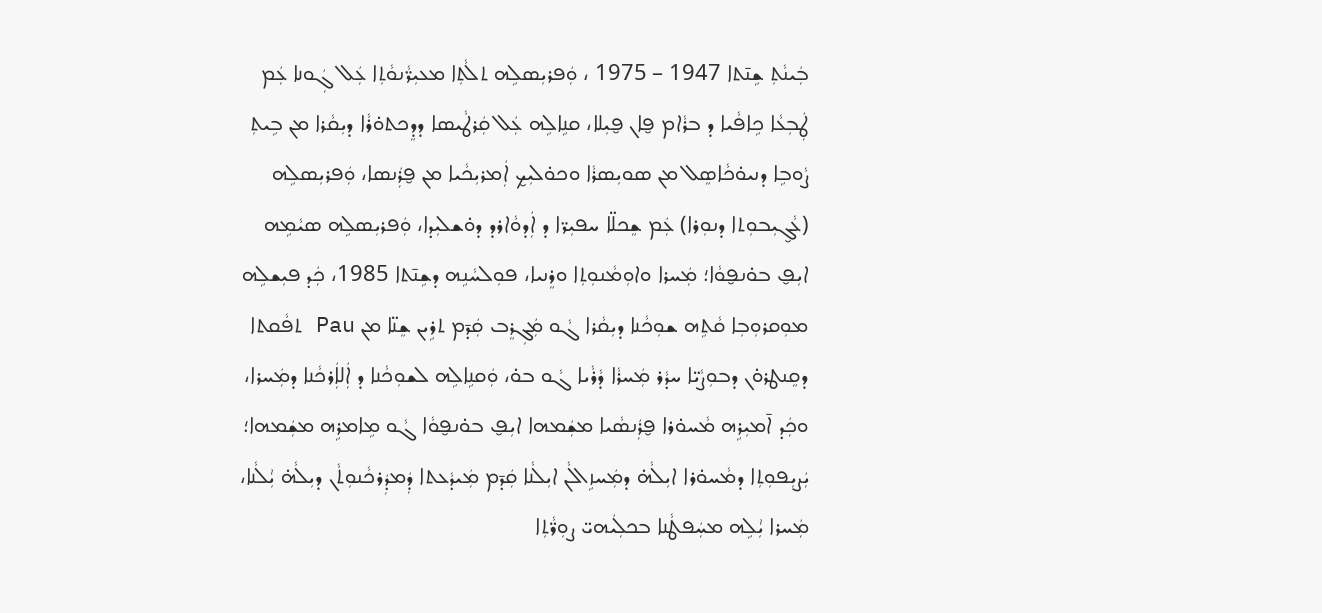ܒܲܝܢܵܬܼ ܫܹܢ̄ܬܐ 1947 – 1975 ، ܘܲܦܪܝܼܣܠܹܗ ܬܠܵܬܼܐ ܡܥܝܼܪ̈ܵܢܘܵܬܼܐ ܥܲܠ ܓܲܘܢܐ ܥܲܡ ܛܲܒܼܥܵܐ ܟܹܐܦܵܝܐ ܕ ܒܪܵܐܡ ܦ̮ܐܢ ܦ̮ܝܼܠܐ، ܩܢܹܐܠܹܗ ܥܲܠ ܩܲܪܛܵܝܣܐ ܕܕܸܟܬܘ̇ܪܵܐ ܕܝܼܩܵܪܐ ܡܢ ܒܹܝܬܼ ܨܵܘܒܹܐ ܕܢܝܘ̇ܟܵܐܣܸܠ ܡܢ ܣܘܝܼܣܪܵܐ ܘܟܘ̇ܠܝܼܟ̮ ܐܲܡܪܝܼܟܵܝܐ ܡܢ ܦ̮ܪܲܢܣܐ، ܘܲܦܪܝܼܣܠܹܗ (ܥܵܓ̮ܝܼܒܘܼܬܐ ܕܢܘܼܪܐ) ܥܲܡ ܫܸܟܠ̈ܐ ܚܦܝܼܪ̈ܐ ܕ ܐܲܕܘܵܐܪܕ ܕܘ̇ܫܠܝܼܕܐ، ܘܲܦܪܝܼܣܠܹܗ ܣܝܵܡܹܗ ܐܝܼܦ̮ ܒܘ̇ܢܦ̮ܘܵܐ؛ ܡܲܚܪܐ ܘܐܘܼܡܵܢܘܼܬܼܐ ܘܪܸܢܝܐ، ܦܘܼܠܚܵܢܹܗ ܕܫܹܢ̄ܬܐ 1985، ܟܲܕ ܦܝܼܫܠܹܗ ܡܘܼܩܪܘܼܒܼܐ ܩܵܬܹܗ ܫܘܼܟܵܢܐ ܕܝܼܩܵܪܐ ܓܵܘ ܡܲܓܼܪܸܒ ܩܲܕ̄ܡ ܬܪܹܝܢ ܫܸܢ̈ܐ ܡܢ Pau ܬܦܵܩܬܐ ܕܩܸܢܛܪܘ̇ܢ ܕܒܘܼܨܵܝ̈ܐ ܚܕܵܪ ܡܲܚܪܵܐ ܕܵܪܵܝܐ ܓܵܘ ܒܘ̇، ܘܲܩܢܹܐܠܹܗ ܠܫܘܼܟܵܢܐ ܕ ܐܲܠܐܲܪܟܵܢܐ ܕܡܲܚܪܐ، ܘܟܲܕ ܐ̄ܡܝܼܪܹܗ ܡܵܚܘ̇ܪܐ ܦ̮ܪܲܢܣܵܝܐ ܡܫܲܡܗܐ ܐܝܼܦ̮ ܒܘ̇ܢܦ̮ܘܵܐ ܓܵܘ ܡܹܐܡܪܹܗ ܡܫܲܡܗܐ؛
ܝܲܨܝܼܦܘܼܬܼܐ ܕܡܵܚܘ̇ܪܐ ܐܝܼܠܵܗ̇ ܕܡܲܚܙܹܐܠܵܢ ܐܝܼܠܵܢܐ ܩܲܕ̄ܡ ܡܲܝܕܵܥܬܐ ܕܲܡܕܲܪܟܵܢܘܼܬܵܢ ܕܝܼܠܵܗ̇ ܝܑܼܠܵܢܐ،
ܡܲܚܪܐ ܝܑܼܠܹܗ ܡܚܲܦܛܵܢܐ ܒܟܠܲܝܗܝ̈ ܨܘܼܪ̈ܵܬܼܐ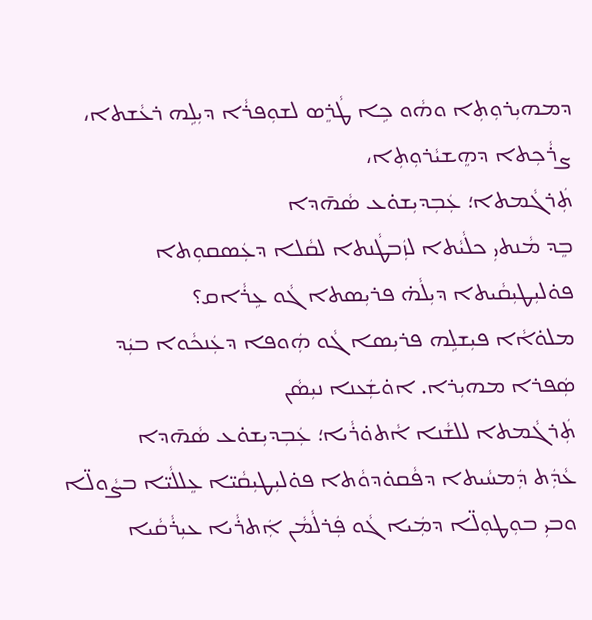ܕܡܗܝܼܪܘܼܬܼܐ ܘܗܵܘ ܟܹܐ ܛܵܪܸܣ ܠܫܘܼܦܪܵܐ ܕܝܼܠܹܗ ܪܥܵܫܬܐ، ܨܪܵܟܼܬܐ ܕܗܸܫܝܵܪܘܼܬܼܐ،
ܬܲܪܓܵܡܬܐ؛ ܥܲܒܼܕܝܼܫܘ̇ܥ ܣܵܗ̄ܕܐ
ܒܸܕ ܡܵܢܬܝܼ ܟܠܵܝܵܬܐ ܠܙܲܒܛܵܢܬܐ ܠܩܵܠܐ ܕܥܲܣܩܘܼܬܐ ܦܘ̇ܠܝܼܛܝܼܩܵܝܬܐ ܕܝܼܠܵܗ̇ ܦܪܝܼܣܬܐ ܓܵܘ ܥܹܪܵܐܩ؟
ܡܠܘ̇ܐܵܐ ܦܝܼܫܠܹܗ ܦܪܝܼܣܐ ܓܵܘ ܗܲܘܦܐ ܕܥܲܢܟܵܘܐ ܒܝܲܕ ܣܲܦܪܐ ܡܗܝܼܪܐ. ܐܘ̇ܫܲܥܢܐ ܢܝܼܣܵܢ
ܬܲܪܓܵܡܬܐ ܠܠܫܵܢܐ ܐܵܬܘ̇ܪܵܝܐ؛ ܥܲܒܼܕܝܼܫܘ̇ܥ ܣܵܗ̄ܕܐ
ܥܵܕܲܬ ܕܲܡܚܵܝܬܐ ܕܦܵܩܘ̇ܕܘܵܬܐ ܦܘ̇ܠܝܼܛܝܼܩܵܝ̈ܐ ܥܸܠܠܵܝ̈ܐ ܒܨܵܘܠ̈ܐ ܘܒܝܼ ܒܘܼܛܘܼܠ̈ܐ ܕܡܲܝܐ ܓܵܘ ܦܲܪܠܵܡܵܢ ܐܲܬܪܵܝܐ ܥܝܼܪܵܩܵܝܐ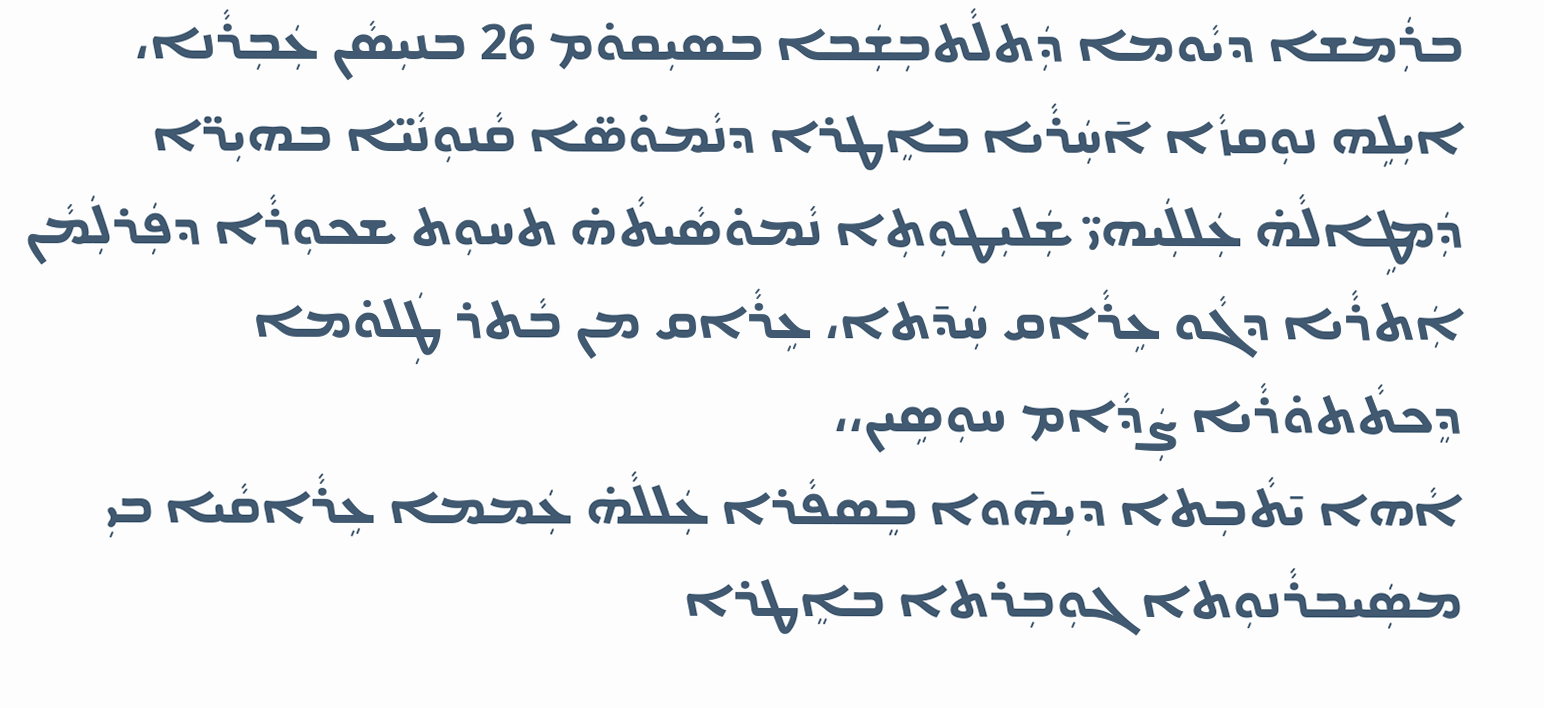ܒܪܲܡܫܐ ܕܝܵܘܡܐ ܕܲܬܠܵܬܒܼܫܲܒܐ ܒܣܝܼܩܘ̇ܡ 26 ܒܢܝܼܣܵܢ ܥܲܒܼܪܵܢܐ، ܐܝܼܠܹܗ ܢܘܼܩܙܵܐ ܐ̄ܚܲܪܵܝܐ ܒܐܸܛܪܐ ܕܢܵܡܘ̇ܣ̈ܐ ܩܵܢܘܼܢܵܝ̈ܐ ܒܗܝܼܪ̈ܐ ܕܲܡܛܹܐܠܵܗ̇ ܥܲܠܠܲܝܗܝ̈ ܫܲܠܝܼܛܘܼܬܼܐ ܢܵܡܘ̇ܣܵܝܬܵܗ̇ ܬܚܘܼܬ ܫܟܘܼܪܵܐ ܕܦܲܪܠܲܡܵܢ ܐܲܬܪܵܝܐ ܕܓܵܘ ܥܹܪܵܐܩ ܚܲܕ̄ܬܐ، ܥܹܪܵܐܩ ܡܢ ܒܵܬܪ ܛܲܠܘ̇ܡܐ ܕܸܟܬܵܬܘ̇ܪܵܝܐ ܨܲܕܵܐܡ ܚܘܼܣܹܝܢ،،
ܐܵܗܐ ܝ̄ܬܵܒܼܬܐ ܕܝܼܗ̄ܘܐ ܒܸܣܦܵܪܐ ܥܲܠܠܵܗ̇ ܥܲܡܡܐ ܥܹܪܵܐܩܵܝܐ ܒܝܼ ܡܣܲܝܒܪܵܢܘܼܬܐ ܓܘܼܒܼܪܬܐ ܒܐܸܛܪܐ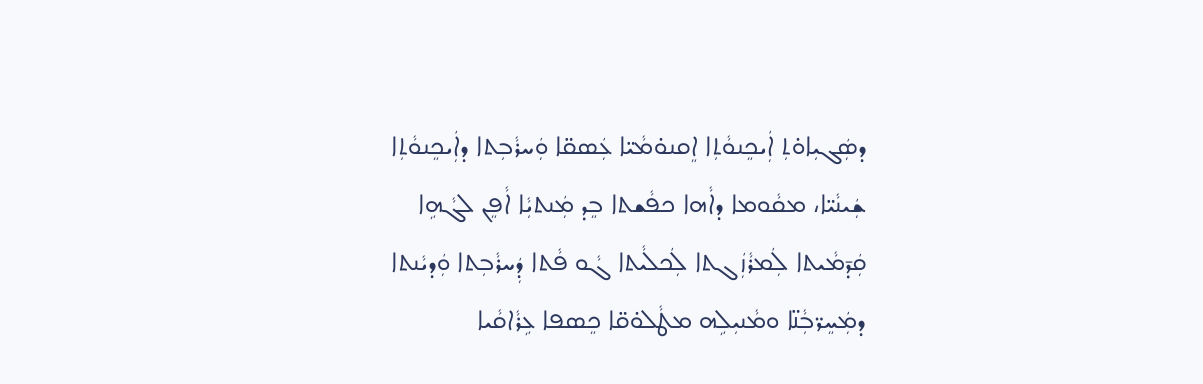ܕܣܲܓܝܼܐܘ̇ܬܼ ܐܲܝܟܸܢܘܵܬܼܐ ܐܸܩܢܘ̇ܡܵܝ̈ܐ ܥܲܣܩ̈ܐ ܘܲܚܪܵܒܼܬܐ ܕܐܲܝܟܸܢܘܵܬܼܐ ܫܲܝܢܵܝ̈ܐ، ܡܩܵܘܡܐ ܕܐܵܗܐ ܟܦܵܫܬܐ ܒܸܕ ܡܲܢܬܝܼܵܐ ܐܵܦܸܢ ܠܓܵܗܹܐ ܩܲܕ̄ܡܵܝܬܐ ܠܲܡܪܵܙܲܓܬܐ ܠܲܟܠܵܝܬܐ ܓܵܘ ܦܵܬܐ ܕܲܚܪܵܒܼܬܐ ܘܲܕܝܵܢܬܐ ܕܡܲܚܸܪ̈ܒܼܵܢ̈ܐ ܘܡܵܢܝܼܠܹܗ ܡܛܵܠܘ̇ܩ̈ܐ ܟܸܣܦܐ ܥܹܪܵܐܩܵܝܐ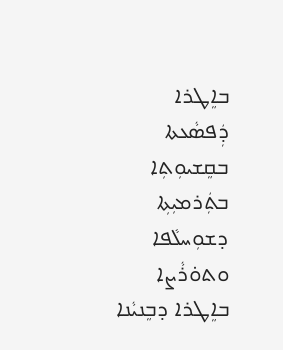ܒܐܸܛܪܐ ܕܲܦܣܵܥܬܐ ܒܩܸܫܝܘܼܬܼܐ ܒܬܲܪܡܝܼܬܼܐ ܕܫܘܼܚܠܵܦܐ ܘܬܘ̇ܪܵܨܐ ܒܐܸܛܪܐ ܕܒܸܢܝܵܢܐ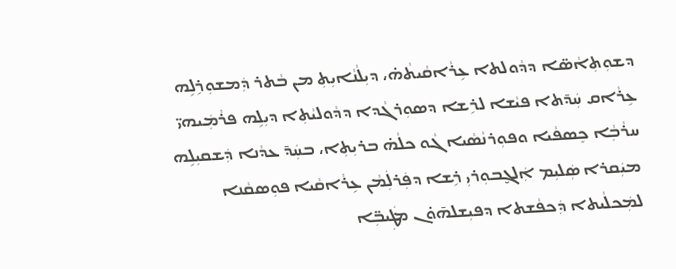ܕܫܘܼܬܼܐܵܣ̈ܐ ܕܕܵܘܠܬܐ ܥܹܪܵܐܩܵܝܬܵܗ̇، ܕܝܼܠܵܢܵܐܝܼܬܼ ܡܢ ܒܵܬܪ ܕܲܡܫܘܼܪܹܠܹܗ ܥܹܪܵܐܩ ܚܲܕ̄ܬܐ ܦܝܵܫܐ ܠܪܹܫܐ ܕܣܘܼܪܓܵܕܐ ܕܕܵܘܠܝܵܬܼܐ ܕܝܼܠܹܗ ܦܪܵܡܲܝܗܝ̈ ܚܪܵܒܼܵܐ ܟܸܣܦܵܝܐ ܘܦܘܼܪܢܵܣܵܝܐ ܓܵܘ ܟܠܵܗ̇ ܒܪܝܼܬܼܐ، ܒܚܲܕ̄ ܥܕܵܢܐ ܕܲܫܩܝܼܠܹܗ ܡܝܲܩܪܐ ܣܲܠܝܼܡ ܐܲܠܓ̮ܒܘܼܪܝܼ ܪܹܫܐ ܕܦܲܪܠܲܡܵܢ ܥܹܪܵܐܩܵܝܐ ܦܘܼܣܩܵܢܐ ܠܡܲܟܠܵܝܬܐ ܕܲܟܦܵܫܬܐ ܕܦܝܼܫܠܗ̄ܘ̇ܢ ܡܛܲܝܒܼ̈ܐ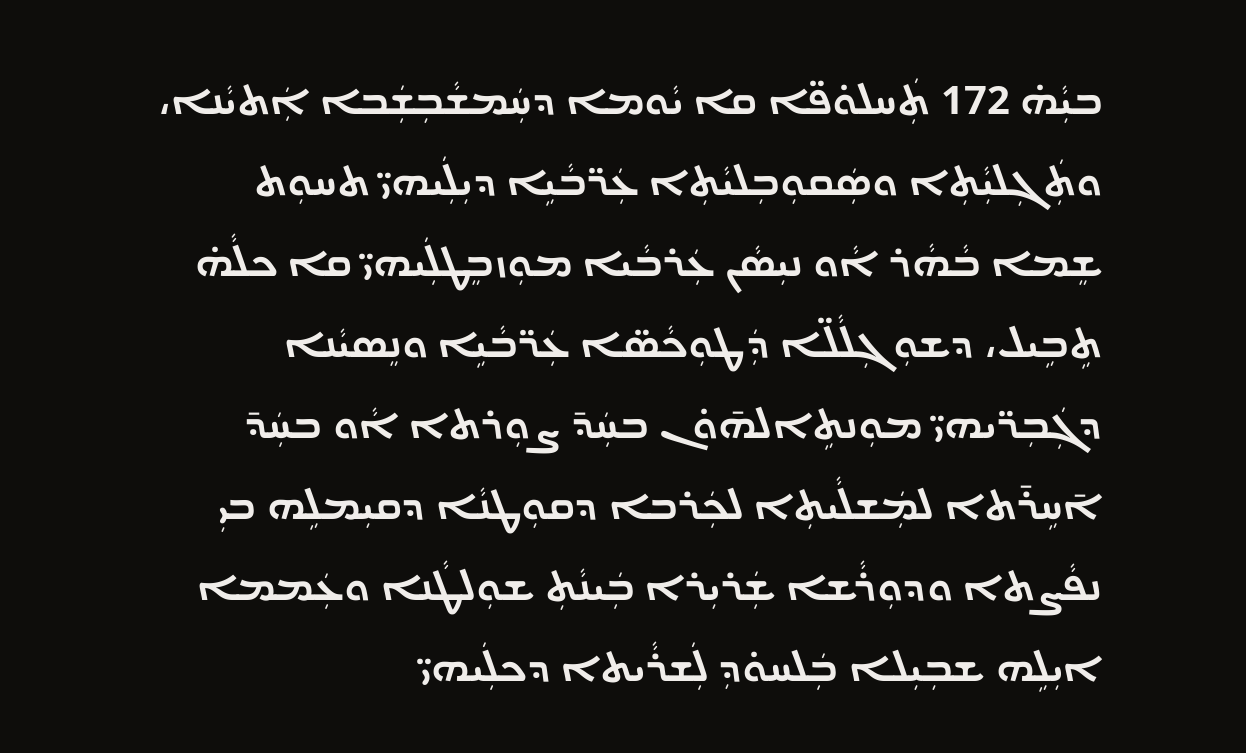ܒܝܼܵܗ̇ 172 ܬܲܚܠܘ̇ܦ̈ܐ ܩܐ ܝܵܘܡܐ ܕܚܲܡܫܵܒܼܫܲܒܐ ܐܲܬܝܵܢܐ، ܘܬܲܓܼܠܝܼܵܬܼܐ ܘܣܲܩܘܼܒܼܠܝܵܬܼܐ ܥܲܪ̈ܒܵܝܹܐ ܕܝܼܠܲܝܗܝ̈ ܬܚܘܼܬ ܫܸܡܐ ܒܵܗܵܪ ܐܵܘ ܢܝܼܣܵܢ ܥܲܪܒܵܝܐ ܡܘܼܙܒܸܛܠܲܝܗܝ̈ ܩܐ ܟܠܵܗ̇ ܬܹܒܹܝܠ، ܕܫܘܼܓܼܠܵܠ̈ܐ ܕܲܛܘܼܟܵܣ̈ܐ ܥܲܪ̈ܒܵܝܹܐ ܘܢܸܣܝܵܢܐ ܕܓܲܒܼܪ̈ܝܗܝ̈ ܡܘܼܢܬܹܐܠܗ̄ܘ̇ܢ ܒܚܲܕ̄ ܨܘܼܪܬܐ ܐܵܘ ܒܚܲܕ̄ ܐ̄ܚܹܪ̄ܬܐ ܠܡܲܫܠܵܝܬܼܐ ܠܟܲܪܒܐ ܕܩܘܼܛܢܵܐ ܕܩܝܼܡܠܹܗ ܒܝܼ ܢܦܵܨܬܐ ܘܕܘܼܪܵܫܐ ܫܲܪܝܼܪܐ ܒܲܝܢܵܬܼ ܫܘܼܠܛܵܢܐ ܘܥܲܡܡܐ ܐܝܼܠܹܗ ܫܒܼܝܼܠܐ ܒܲܠܚܘ̇ܕܼ ܠܲܫܪܵܝܬܐ ܕܟܠܲܝܗܝ̈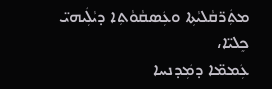ܡܬܲܪ̈ܩܵܠܝܵܬܼܐ ܘܥܲܣܩܵܘܵܬܼܐ ܕܝܵܠܲܝܗܝ̈ ܟܸܠܝ̈ܐ،
ܥܲܡܡ̈ܐ ܕܡܲܕܢܚܐ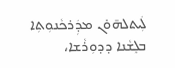ܠܲܝܬܠܗ̄ܘ̇ܢ ܡܕܲܪܟܵܢܘܼܬܼܐ ܒܠܸܫܵܢܐ ܕܕܘܼܪܵܫܐ،